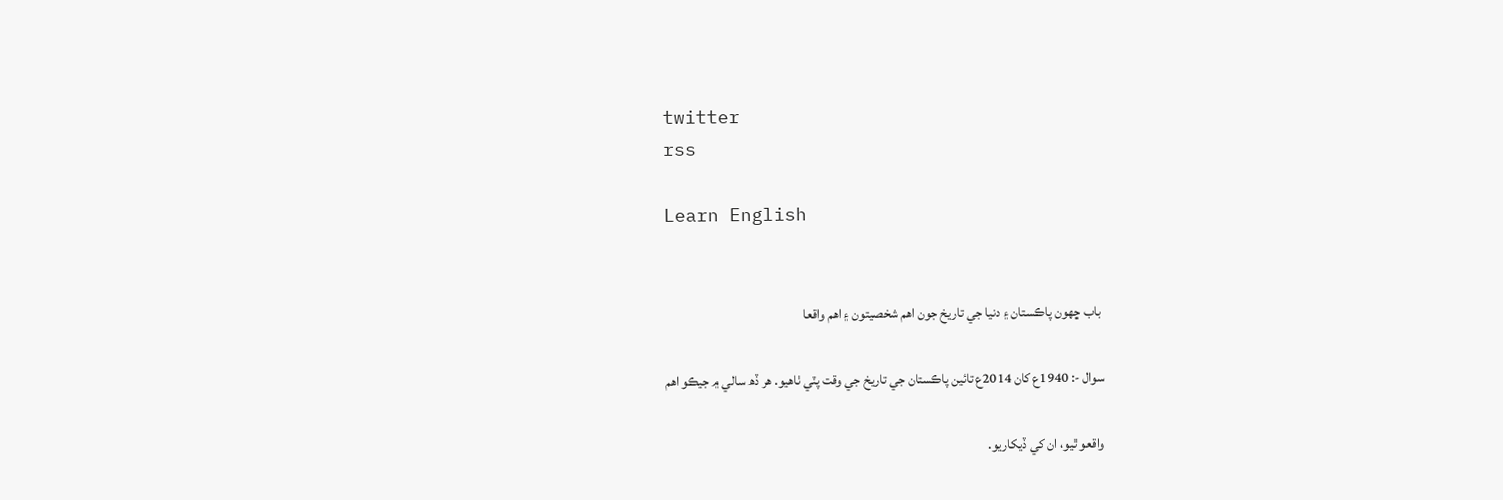twitter
rss

Learn English


 باب ڇهون پاڪستان ۽ دنيا جي تاريخ جون اهم شخصيتون ۽ اهم واقعا

سوال -: 1940ع کان 2014ع تائين پاڪستان جي تاريخ جي وقت پٽي ٺاھيو. ھر ڏھ سالي ۾ جيڪو اھم

واقعو ٿيو، ان کي ڏيکاريو.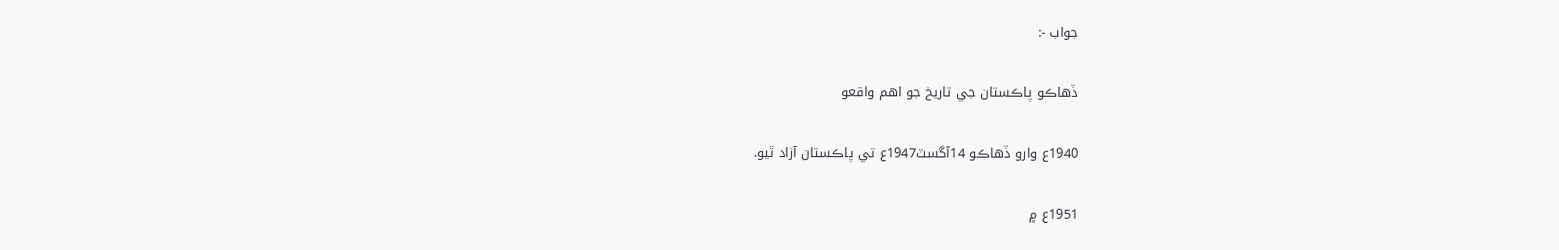جواب -:

ڏهاڪو پاڪستان جي تاريخ جو اهم واقعو

1940ع وارو ڏھاڪو 14آگسٽ1947ع تي پاڪستان آزاد ٿيو.

1951ع ۾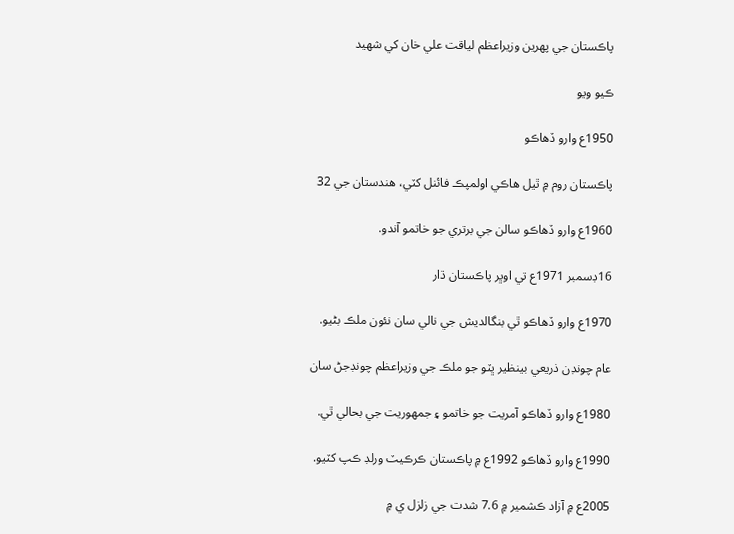پاڪستان جي پهرين وزيراعظم لياقت علي خان کي شهيد

ڪيو ويو

1950ع وارو ڏھاڪو

پاڪستان روم ۾ ٿيل ھاڪي اولمپڪ فائنل کٽي، ھندستان جي 32

1960ع وارو ڏھاڪو سالن جي برتري جو خاتمو آندو.

16ڊسمبر 1971ع تي اوڀر پاڪستان ڌار

1970ع وارو ڏھاڪو ٿي بنگالديش جي نالي سان نئون ملڪ بڻيو.

عام چونڊن ذريعي بينظير ڀٽو جو ملڪ جي وزيراعظم چونڊجڻ سان

1980ع وارو ڏھاڪو آمريت جو خاتمو ۽ جمهوريت جي بحالي ٿي.

1990ع وارو ڏھاڪو 1992ع ۾ پاڪستان ڪرڪيٽ ورلڊ ڪپ کٽيو.

2005ع ۾ آزاد ڪشمير ۾ 7.6 شدت جي زلزل ي ۾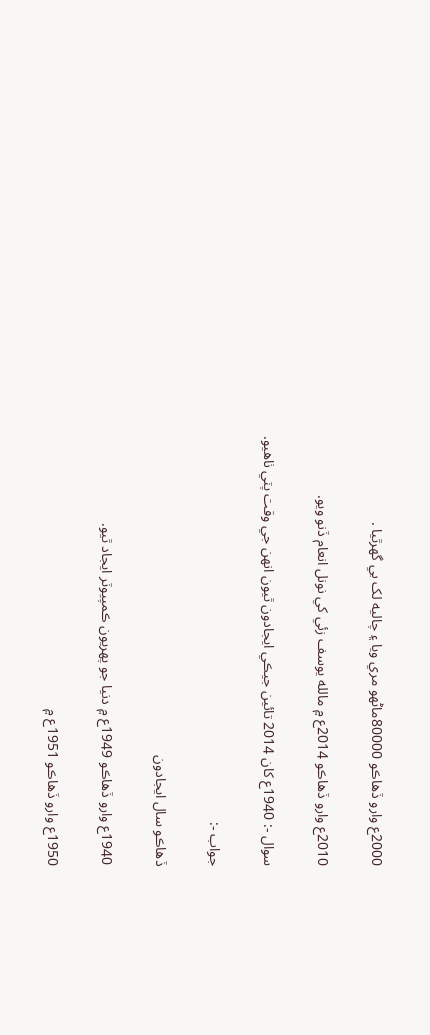2000ع وارو ڏھاڪو 80000ماڻهو مري ويا ۽ چاليه لک بي گهرٿيا .

2010ع وارو ڏھاڪو 2014ع ۾ مالله يوسف زئي کي نونل انعام ڏنو ويو.

سوال -: 1940ع کان 2014 تائين جيڪي ايجادون ٿيون انهن جي وقت پٽي ٺاھيو.

جواب -:

ڏھاڪو سال ايجادون

1940ع وارو ڏھاڪو 1949ع ۾ دنيا جو پهريون ڪمپيوٽر ايجاد ٿيو.

1950ع وارو ڏھاڪو 1951ع ۾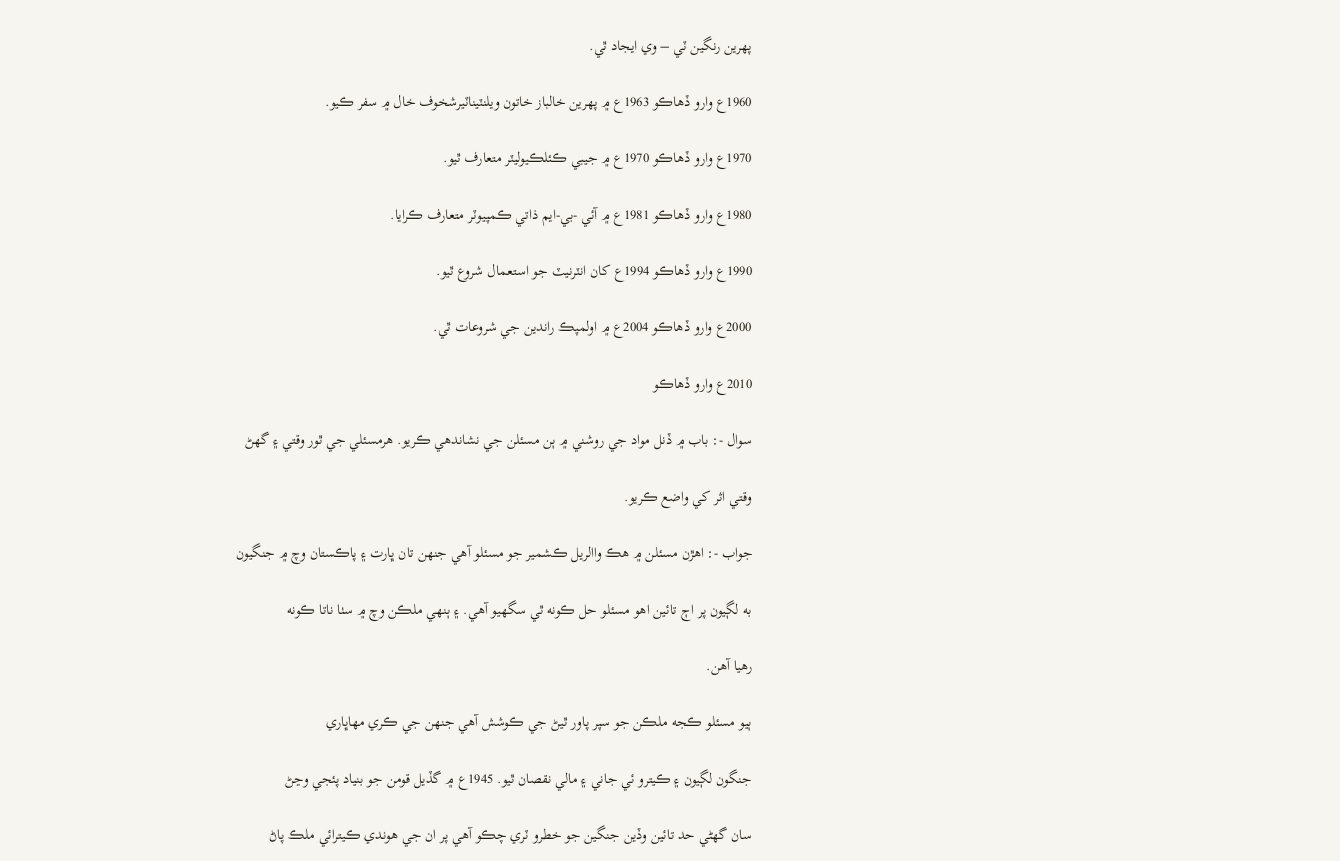پهرين رنگين ٽي – وي ايجاد ٿي.

1960ع وارو ڏھاڪو 1963ع ۾ پهرين خالباز خاتون ويلنٽيناٽيرشخوف خال ۾ سفر ڪيو.

1970ع وارو ڏھاڪو 1970ع ۾ جيبي ڪئلڪيوليٽر متعارف ٿيو.

1980ع وارو ڏھاڪو 1981ع ۾ آئي -بي-ايم ذاتي ڪمپيوٽر متعارف ڪرايا.

1990ع وارو ڏھاڪو 1994ع کان انٽرنيٽ جو استعمال شروع ٿيو.

2000ع وارو ڏھاڪو 2004ع ۾ اولمپڪ راندين جي شروعات ٿي.

2010ع وارو ڏھاڪو

سوال -: باب ۾ ڏنل مواد جي روشني ۾ ٻن مسئلن جي نشاندھي ڪريو. ھرمسئلي جي ٿور وقتي ۽ گهڻ

وقتي اثر کي واضع ڪريو.

جواب -: اھڙن مسئلن ۾ ھڪ واالريل ڪشمير جو مسئلو آھي جنهن تان ڀارت ۽ پاڪستان وچ ۾ جنگيون

به لڳيون پر اڄ تائين اھو مسئلو حل ڪونه ٿي سگهيو آھي. ۽ ٻنهي ملڪن وچ ۾ سٺا ناتا ڪونه

رھيا آھن.

ٻيو مسئلو ڪجه ملڪن جو سپر پاور ٿيڻ جي ڪوشش آھي جنهن جي ڪري مهاڀاري

جنگون لڳيون ۽ ڪيترو ئي جاني ۽ مالي نقصان ٿيو. 1945ع ۾ گڏيل قومن جو بنياد پئجي وڃڻ

سان گهڻي حد تائين وڏين جنگين جو خطرو ٽري چڪو آھي پر ان جي ھوندي ڪيترائي ملڪ پاڻ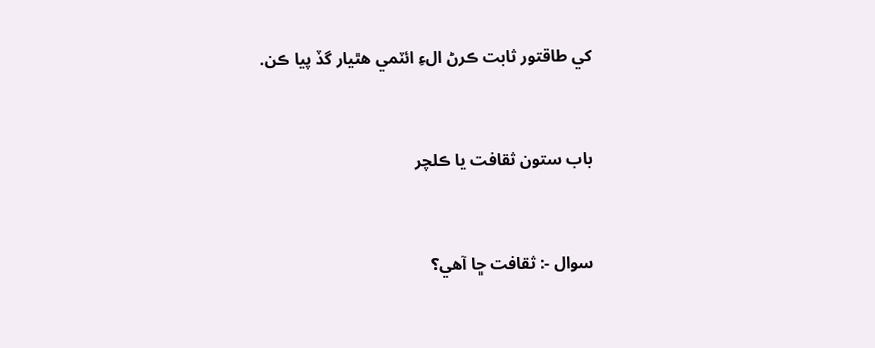کي طاقتور ثابت ڪرڻ الءِ ائٽمي ھٿيار گڏ پيا ڪن.


باب ستون ثقافت يا ڪلچر


سوال -: ثقافت ڇا آھي؟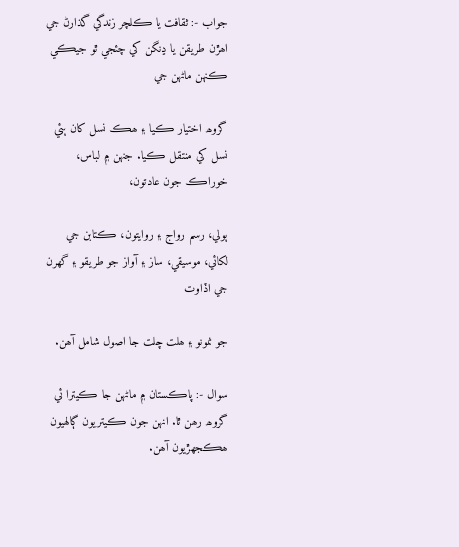جواب -: ثقافت يا ڪلچر زندگي گذارڻ جي اھڙن طريقن يا ڍنگن کي چئجي ٿو جيڪي ڪنهن ماڻهن جي

گروھ اختيار ڪيا ۽ ھڪ نسل کان ٻئي نسل کي منتقل ڪيا. جنهن ۾ لباس، خوراڪ جون عادتون،

ٻولي، رسم رواج ۽ روايتون، ڪتابن جي لکائي، موسيقي، ساز ۽ آواز جو طريقو ۽ گهرن جي اڏاوت

جو نمونو ۽ ھلت چلت جا اصول شامل آھن.

سوال -: پاڪستان ۾ ماڻهن جا ڪيترا ئي گروھ رھن ٿا. انهن جون ڪيتريون ڳالهيون ھڪجهڙيون آھن.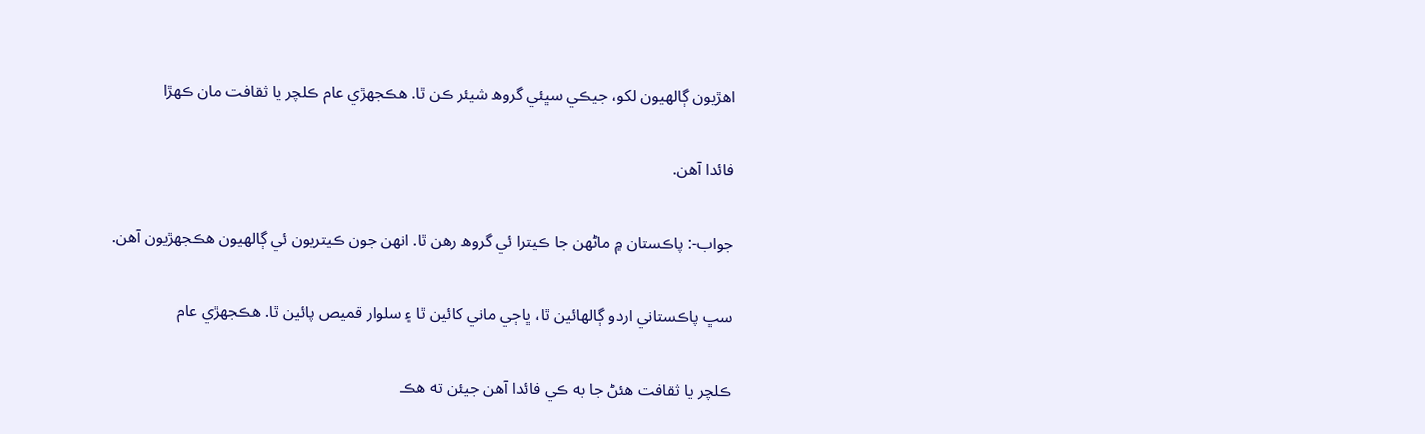اھڙيون ڳالهيون لکو، جيڪي سڀئي گروھ شيئر ڪن ٿا. ھڪجهڙي عام ڪلچر يا ثقافت مان ڪهڙا

فائدا آھن.

جواب-: پاڪستان ۾ ماڻهن جا ڪيترا ئي گروھ رھن ٿا. انهن جون ڪيتريون ئي ڳالهيون ھڪجهڙيون آھن.

سڀ پاڪستاني اردو ڳالهائين ٿا، ڀاڄي ماني کائين ٿا ۽ سلوار قميص پائين ٿا. ھڪجهڙي عام

ڪلچر يا ثقافت ھئڻ جا به ڪي فائدا آھن جيئن ته ھڪ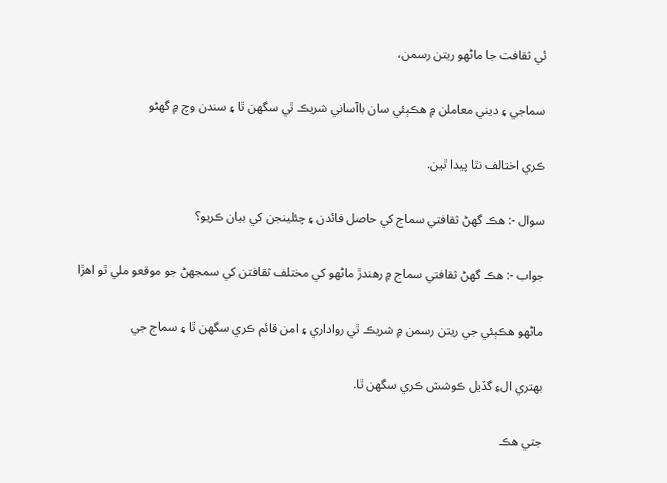ئي ثقافت جا ماڻهو ريتن رسمن،

سماجي ۽ ديني معاملن ۾ ھڪٻئي سان باآساني شريڪ ٿي سگهن ٿا ۽ سندن وچ ۾ گهڻو

ڪري اختالف نٿا پيدا ٿين.

سوال -: ھڪ گهڻ ثقافتي سماج کي حاصل فائدن ۽ چئلينجن کي بيان ڪريو؟

جواب -: ھڪ گهڻ ثقافتي سماج ۾ رھندڙ ماڻهو کي مختلف ثقافتن کي سمجهڻ جو موقعو ملي ٿو اھڙا

ماڻهو ھڪٻئي جي ريتن رسمن ۾ شريڪ ٿي رواداري ۽ امن قائم ڪري سگهن ٿا ۽ سماج جي

بهتري الءِ گڏيل ڪوشش ڪري سگهن ٿا.

جتي ھڪ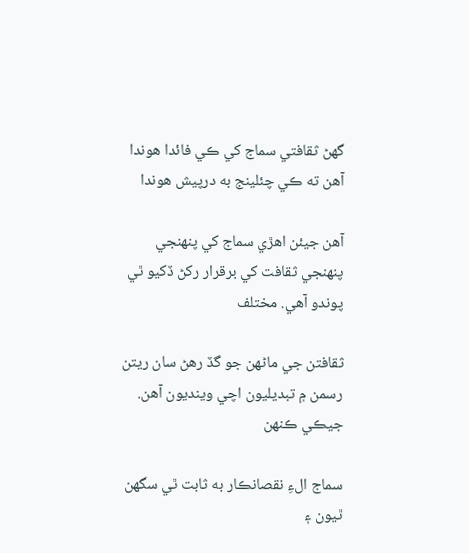گهڻ ثقافتي سماج کي ڪي فائدا ھوندا آھن ته ڪي چئلينج به درپيش ھوندا

آھن جيئن اھڙي سماج کي پنهنجي پنهنجي ثقافت کي برقرار رکڻ ڏکيو ٿي پوندو آھي. مختلف

ثقافتن جي ماڻهن جو گڏ رھڻ سان ريتن رسمن ۾ تبديليون اچي وينديون آھن. جيڪي ڪنهن

سماج الءِ نقصانڪار به ثابت ٿي سگهن ٿيون ۽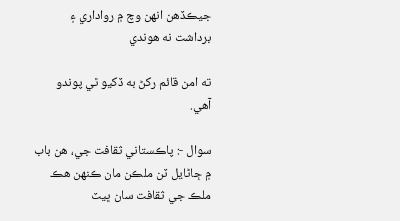جيڪڏھن انهن وچ ۾ رواداري ۽ برداشت نه ھوندي

ته امن قائم رکڻ به ڏکيو ٿي پوندو آھي.

سوال -: پاڪستاني ثقافت جي، ھن باب ۾ ڄاڻايل ٽن ملڪن مان ڪنهن ھڪ ملڪ جي ثقافت سان ڀيٽ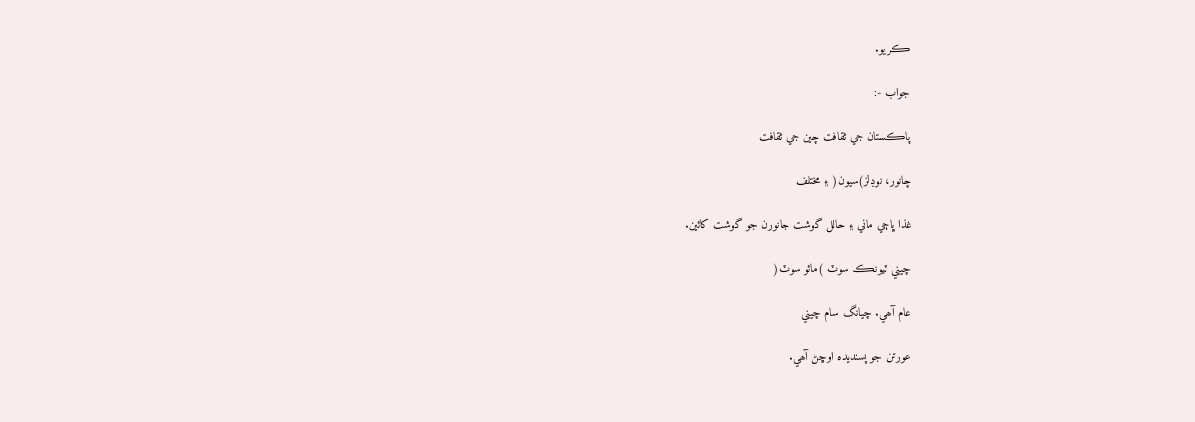ڪريو.

جواب -:

پاڪستان جي ثقافت چين جي ثقافت

چانور، نوڊلز)سيون( ۽ مختلف

غذا ڀاڄي ماني ۽ حالل گوشت جانورن جو گوشت کائين.

چيني ٽيونڪ سوٽ )مائو سوٽ(

عام آھي. چيانگ سام چيني

عورتن جو پسنديده اوڇڻ آھي.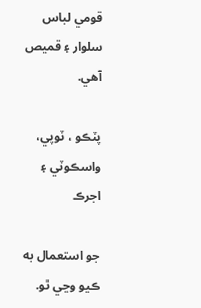قومي لباس سلوار ۽ قميص آھي.

پٽڪو ، ٽوپي، واسڪوٽي ۽ اجرڪ

جو استعمال به ڪيو وڃي ٿو.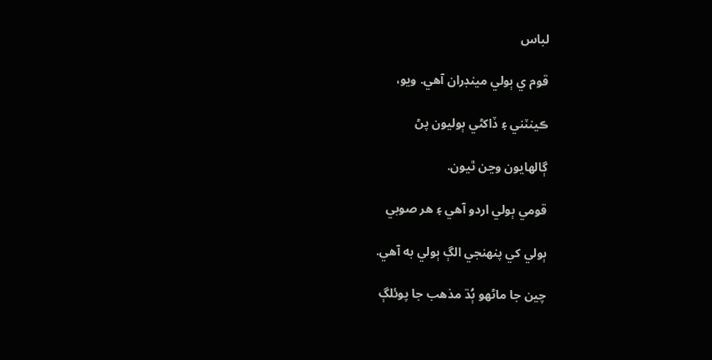لباس

قوم ي ٻولي مينڊران آھي. ويو،

ڪينٽني ۽ ڏاکڻي ٻوليون پڻ

ڳالهايون وڃن ٿيون.

قومي ٻولي اردو آھي ۽ ھر صوبي

ٻولي کي پنهنجي الڳ ٻولي به آھي.

چين جا ماڻهو ٻُڌ مذھب جا پوئلڳ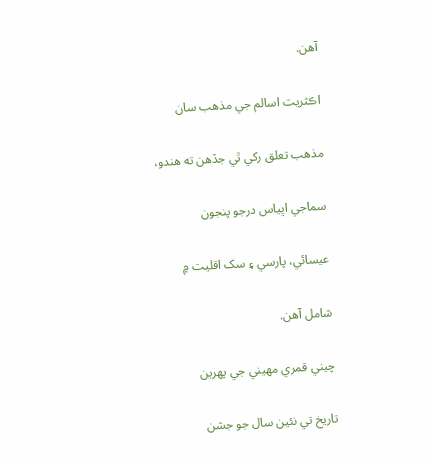آھن.

اڪثريت اسالم جي مذھب سان

مذهب تعلق رکي ٿي جڏھن ته ھندو،

سماجي اڀياس درجو پنجون

عيسائي، پارسي ۽ سک اقليت ۾

شامل آھن.

چيني قمري مهيني جي پهرين

تاريخ تي نئين سال جو جشن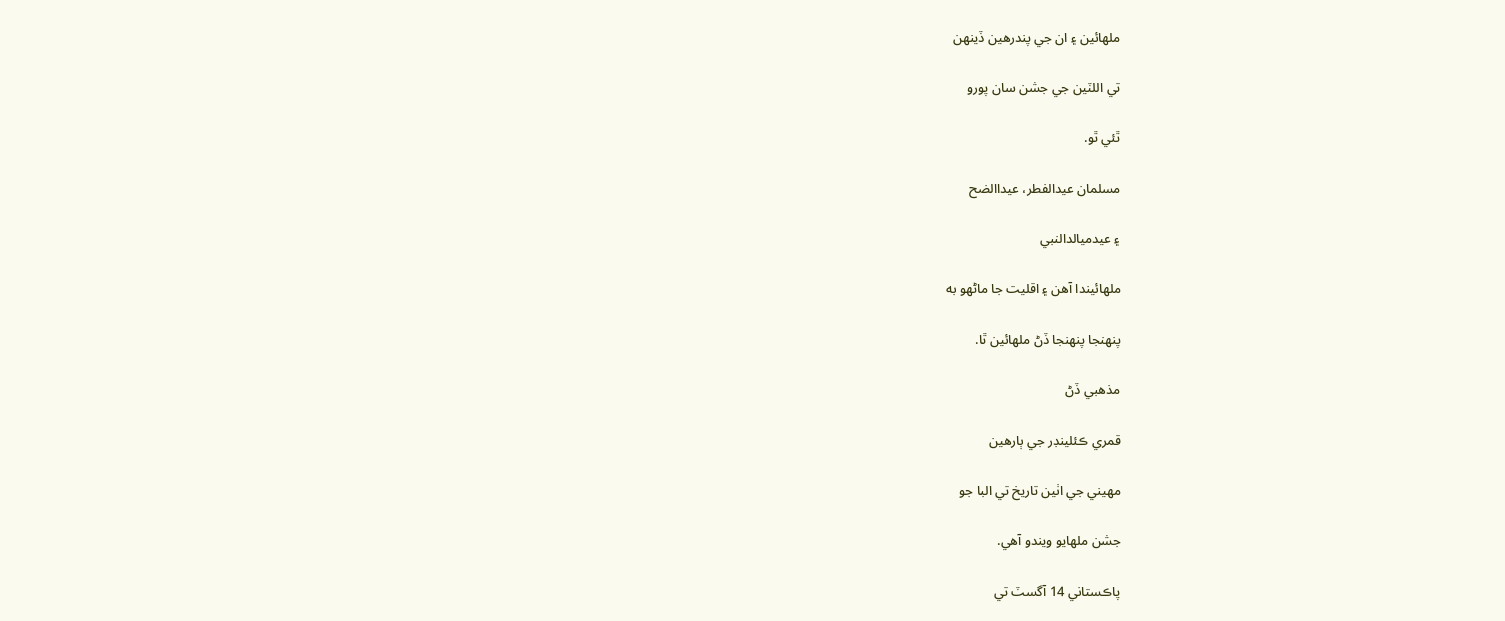ملهائين ۽ ان جي پندرھين ڏينهن

تي اللٽين جي جشن سان پورو

ٿئي ٿو.

مسلمان عيدالفطر، عيداالضح

۽ عيدميالدالنبي

ملهائيندا آھن ۽ اقليت جا ماڻهو به

پنهنجا پنهنجا ڏڻ ملهائين ٿا.

مذهبي ڏڻ

قمري ڪئلينڊر جي ٻارھين

مهيني جي اٺين تاريخ تي البا جو

جشن ملهايو ويندو آھي.

پاڪستاني 14 آگسٽ تي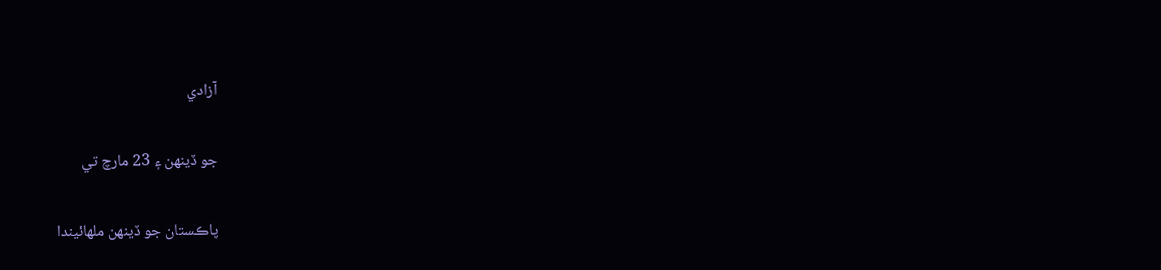آزادي

جو ڏينهن ۽ 23 مارچ تي

پاڪستان جو ڏينهن ملهائيندا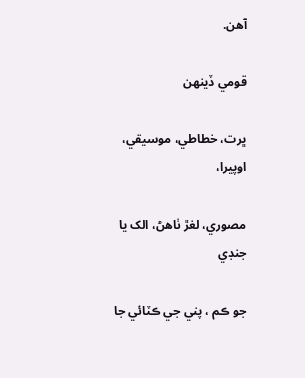آھن.

قومي ڏينهن

ڀرت، خطاطي، موسيقي، اوپيرا،

مصوري، لغڙ ٺاھڻ، الک يا جنڊي

جو ڪم ، پني جي ڪٽائي جا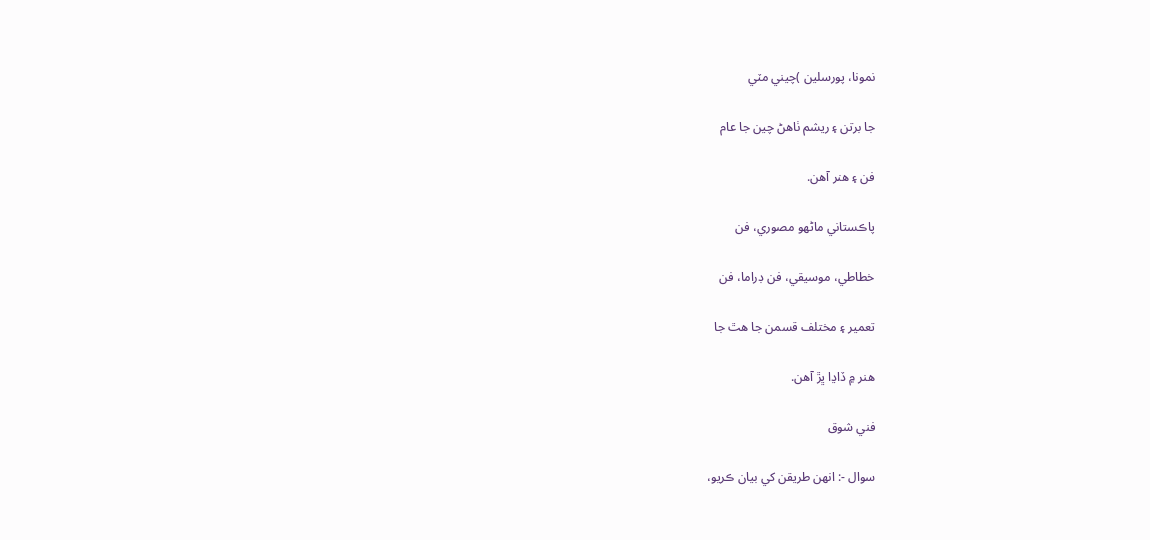نمونا، پورسلين )چيني مٽي

جا برتن ۽ ريشم ٺاھڻ چين جا عام

فن ۽ ھنر آھن.

پاڪستاني ماڻهو مصوري، فن

خطاطي، موسيقي، فن ڊراما، فن

تعمير ۽ مختلف قسمن جا ھٿ جا

ھنر ۾ ڏاڍا ڀڙ آھن.

فني شوق

سوال -: انهن طريقن کي بيان ڪريو،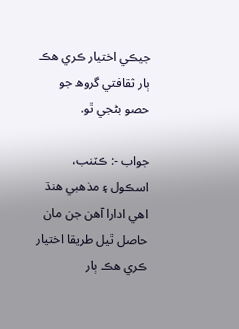جيڪي اختيار ڪري ھڪ ٻار ثقافتي گروھ جو حصو بڻجي ٿو.

جواب -: ڪٽنب، اسڪول ۽ مذھبي ھنڌ اھي ادارا آھن جن مان حاصل ٿيل طريقا اختيار ڪري ھڪ ٻار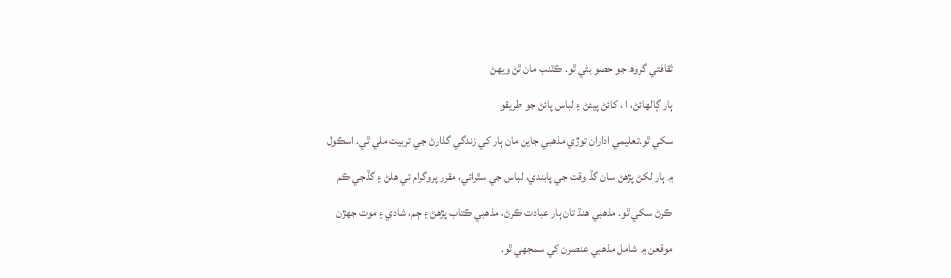ثقافتي گروھ جو حصو بڻي ٿو. ڪٽنب مان ٿڻ ويهڻ

ٻار ڳالهائڻ، ا ، کائڻ پيئڻ ۽ لباس پائڻ جو طريقو

سکي ٿو.تعليمي اداران توڙي مذھبي جاين مان ٻار کي زندگي گذارڻ جي تربيت ملي ٿي. اسڪول

۾ ٻار لکڻ پڙھڻ سان گڏ وقت جي پابندي، لباس جي سٿرائي، مقرر پروگرام تي ھلڻ ۽ گڏجي ڪم

ڪرڻ سکي ٿو. مذھبي ھنڌ تان ٻار عبادت ڪرڻ، مذھبي ڪتاب پڙھڻ ۽ ڄم، شادي ۽ موت جهڙن

موقعن ۾ شامل مذھبي عنصرن کي سمجهي ٿو.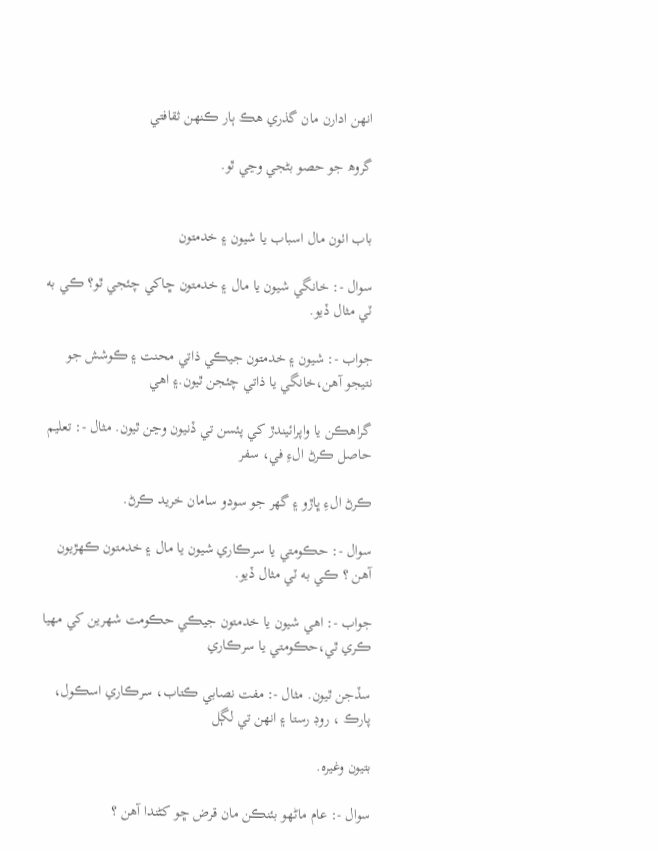انهن ادارن مان گذري ھڪ ٻار ڪنهن ثقافتي

گروھ جو حصو بڻجي وڃي ٿو.


باب اٺون مال اسباب يا شيون ۽ خدمتون

سوال -: خانگي شيون يا مال ۽ خدمتون ڇاکي چئجي ٿو؟ ڪي به ٽي مثال ڏيو.

جواب -: شيون ۽ خدمتون جيڪي ذاتي محنت ۽ ڪوشش جو نتيجو آھن،خانگي يا ذاتي چئجن ٿيون.۽ اھي

گراھڪن يا واپرائيندڙ کي پئسن تي ڏنيون وڃن ٿيون. مثال -: تعليم حاصل ڪرڻ الءِ في، سفر

ڪرڻ الءِ ڀاڙو ۽ گهر جو سودو سامان خريد ڪرڻ.

سوال -: حڪومتي يا سرڪاري شيون يا مال ۽ خدمتون ڪهڙيون آھن ؟ ڪي به ٽي مثال ڏيو.

جواب -: اھي شيون يا خدمتون جيڪي حڪومت شهرين کي مهيا ڪري ٿي،حڪومتي يا سرڪاري

سڏجن ٿيون. مثال -: مفت نصابي ڪتاب، سرڪاري اسڪول، پارڪ ، روڊ رستا ۽ انهن تي لڳل

بتيون وغيره.

سوال -: عام ماڻهو بئنڪن مان قرض ڇو کڻندا آھن ؟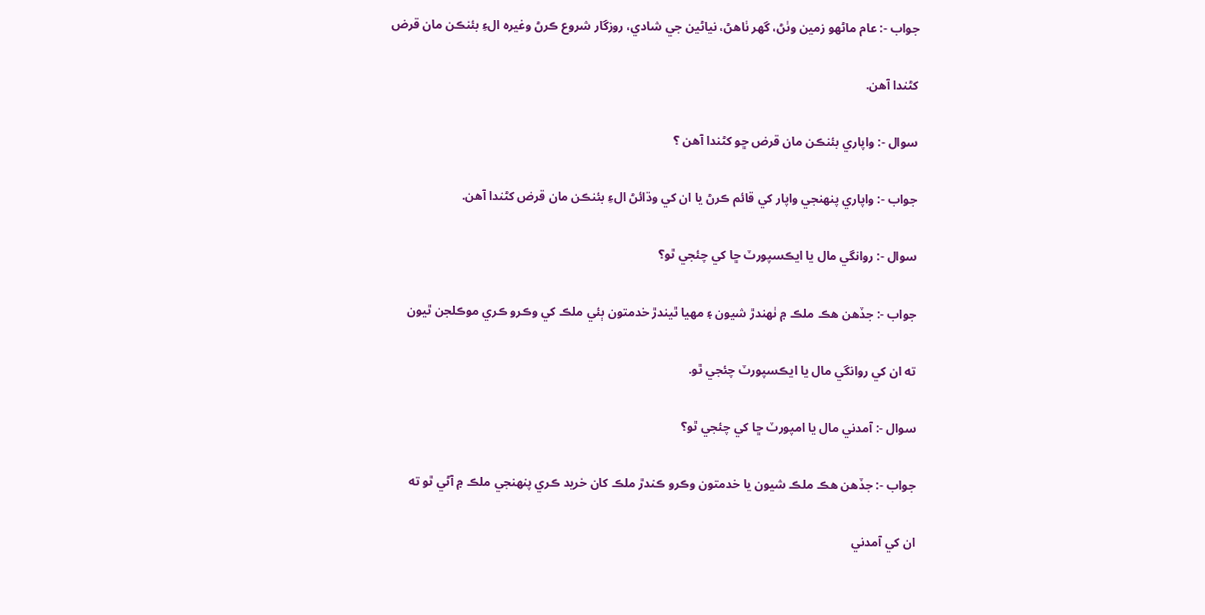جواب -: عام ماڻهو زمين وٺڻ، گهر ٺاھڻ، نياڻين جي شادي، روزگار شروع ڪرڻ وغيره الءِ بئنڪن مان قرض

کڻندا آھن.

سوال -: واپاري بئنڪن مان قرض ڇو کڻندا آھن ؟

جواب -: واپاري پنهنجي واپار کي قائم ڪرڻ يا ان کي وڌائڻ الءِ بئنڪن مان قرض کڻندا آھن.

سوال -: روانگي مال يا ايڪسپورٽ ڇا کي چئجي ٿو؟

جواب -: جڏھن ھڪ ملڪ ۾ ٺهندڙ شيون ۽ مهيا ٿيندڙ خدمتون ٻئي ملڪ کي وڪرو ڪري موڪلجن ٿيون

ته ان کي روانگي مال يا ايڪسپورٽ چئجي ٿو.

سوال -: آمدني مال يا امپورٽ ڇا کي چئجي ٿو؟

جواب -: جڏھن ھڪ ملڪ شيون يا خدمتون وڪرو ڪندڙ ملڪ کان خريد ڪري پنهنجي ملڪ ۾ آڻي ٿو ته

ان کي آمدني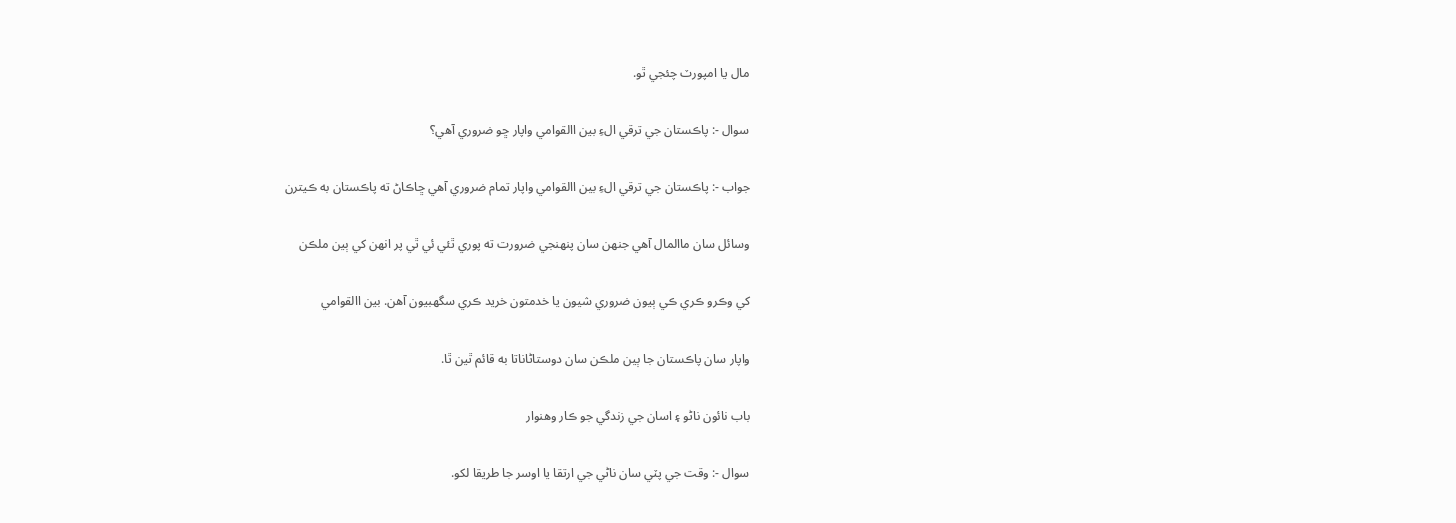مال يا امپورٽ چئجي ٿو.

سوال -: پاڪستان جي ترقي الءِ بين االقوامي واپار ڇو ضروري آھي؟

جواب -: پاڪستان جي ترقي الءِ بين االقوامي واپار تمام ضروري آھي ڇاڪاڻ ته پاڪستان به ڪيترن

وسائل سان ماالمال آھي جنهن سان پنهنجي ضرورت ته پوري ٿئي ئي ٿي پر انهن کي ٻين ملڪن

کي وڪرو ڪري ڪي ٻيون ضروري شيون يا خدمتون خريد ڪري سگهبيون آھن. بين االقوامي

واپار سان پاڪستان جا ٻين ملڪن سان دوستاڻاناتا به قائم ٿين ٿا.

باب نائون ناڻو ۽ اسان جي زندگي جو ڪار وهنوار

سوال -: وقت جي پٽي سان ناڻي جي ارتقا يا اوسر جا طريقا لکو.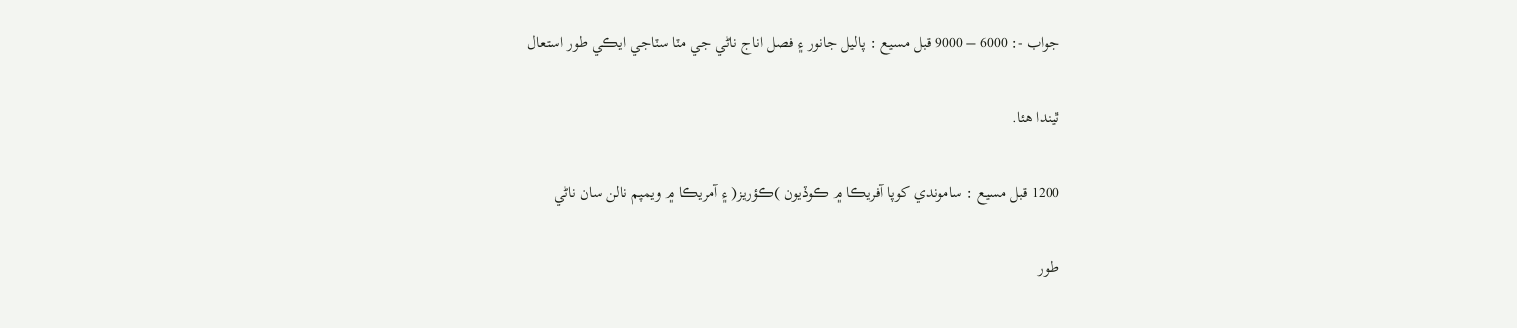جواب -: 6000 – 9000 قبل مسيع : پاليل جانور ۽ فصل اناج ناڻي جي مٽا سٽاجي ايڪي طور استعال

ٿيندا ھئا.

1200 قبل مسيع : ساموندي کوپا آفريڪا ۾ ڪوڏيون )ڪؤريز( ۽ آمريڪا ۾ ويمپم نالن سان ناڻي

طور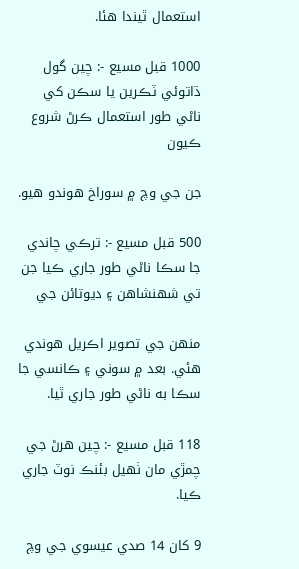استعمال ٿيندا ھئا.

1000 قبل مسيع -: چين گول ڌاتوئي ٽڪرين يا سڪن کي ناڻي طور استعمال ڪرڻ شروع ڪيون

جن جي وچ ۾ سوراخ ھوندو ھيو.

500 قبل مسيع -: ترڪي چاندي جا سڪا ناڻي طور جاري ڪيا جن تي شهنشاھن ۽ ديوتائن جي

منهن جي تصوير اڪريل ھوندي ھئي. بعد ۾ سوني ۽ ڪانسي جا سڪا به ناڻي طور جاري ٿيا.

118 قبل مسيع -: چين ھرڻ جي چمڙي مان ٺهيل بئنڪ نوٽ جاري ڪيا.

9 کان 14 صدي عيسوي جي وچ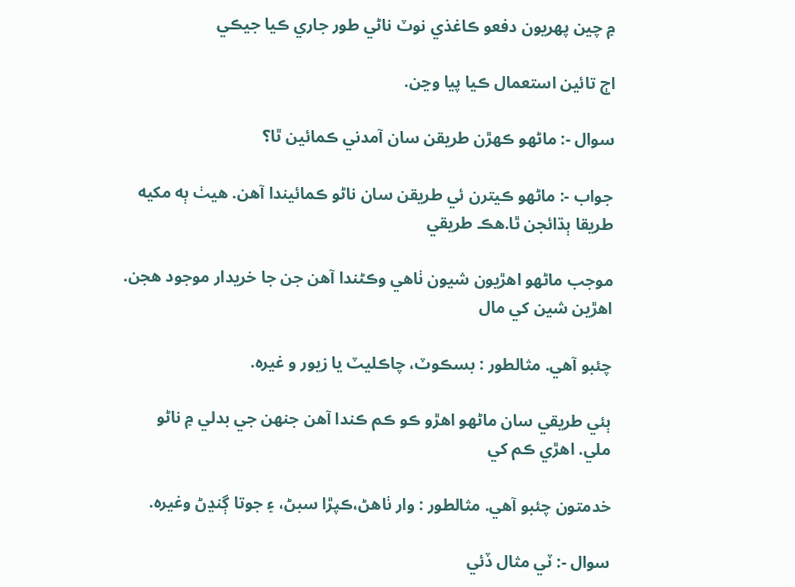۾ چين پهريون دفعو ڪاغذي نوٽ ناڻي طور جاري ڪيا جيڪي

اڄ تائين استعمال ڪيا پيا وڃن.

سوال -: ماڻهو ڪهڙن طريقن سان آمدني ڪمائين ٿا؟

جواب -: ماڻهو ڪيترن ئي طريقن سان ناڻو ڪمائيندا آھن. ھيٺ ٻه مکيه طريقا ٻڌائجن ٿا.ھڪ طريقي

موجب ماڻهو اھڙيون شيون ٺاھي وڪڻندا آھن جن جا خريدار موجود ھجن. اھڙين شين کي مال

چئبو آھي. مثالطور : بسڪوٽ، چاڪليٽ يا زيور و غيره.

ٻئي طريقي سان ماڻهو اھڙو ڪو ڪم ڪندا آھن جنهن جي بدلي ۾ ناڻو ملي. اھڙي ڪم کي

خدمتون چئبو آھي. مثالطور : وار ٺاھڻ،ڪپڙا سبڻ، ۽ جوتا ڳنڍڻ وغيره.

سوال -: ٽي مثال ڏئي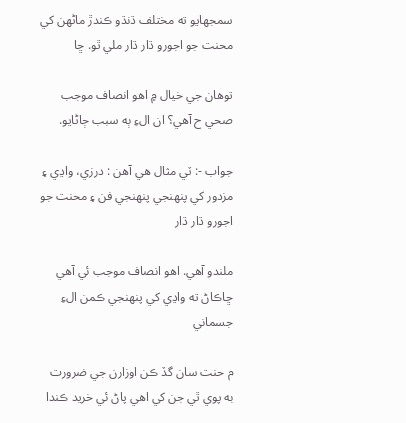سمجهايو ته مختلف ڌنڌو ڪندڙ ماڻهن کي محنت جو اجورو ڌار ڌار ملي ٿو. ڇا

توھان جي خيال ۾ اھو انصاف موجب صحي ح آھي؟ ان الءِ ٻه سبب ڄاڻايو.

جواب -: ٽي مثال ھي آھن : درزي، واڍي ۽ مزدور کي پنهنجي پنهنجي فن ۽ محنت جو اجورو ڌار ڌار

ملندو آھي. اھو انصاف موجب ئي آھي ڇاڪاڻ ته واڍي کي پنهنجي ڪمن الءِ جسماني

م حنت سان گڏ ڪن اوزارن جي ضرورت به پوي ٿي جن کي اھي پاڻ ئي خريد ڪندا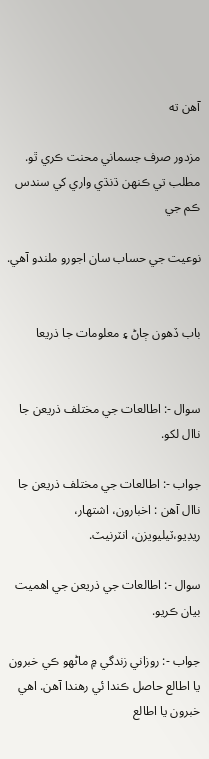آھن ته

مزدور صرف جسماني محنت ڪري ٿو. مطلب تي ڪنهن ڌنڌي واري کي سندس ڪم جي

نوعيت جي حساب سان اجورو ملندو آھي.


باب ڏهون ڄاڻ ۽ معلومات جا ذريعا


سوال -: اطالعات جي مختلف ذريعن جا ناال لکو.

جواب -: اطالعات جي مختلف ذريعن جا ناال آھن : اخبارون، اشتهار، ريڊيو،ٽيليويزن، انٽرنيٽ.

سوال -: اطالعات جي ذريعن جي اھميت بيان ڪريو.

جواب -: روزاني زندگي ۾ ماڻهو ڪي خبرون يا اطالع حاصل ڪندا ئي رھندا آھن. اھي خبرون يا اطالع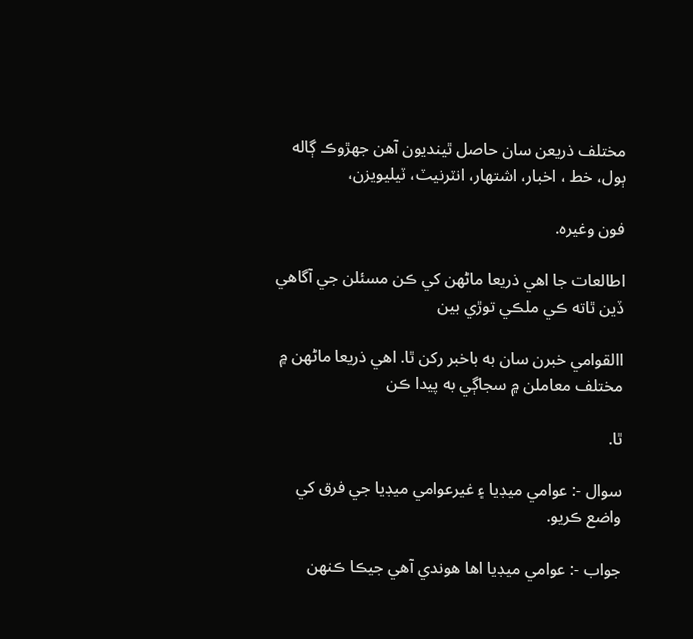مختلف ذريعن سان حاصل ٿينديون آھن جهڙوڪ ڳاله ٻول، خط ، اخبار، اشتهار، انٽرنيٽ، ٽيليويزن،

فون وغيره.

اطالعات جا اھي ذريعا ماڻهن کي ڪن مسئلن جي آگاھي ڏين ٿاته ڪي ملڪي توڙي بين

االقوامي خبرن سان به باخبر رکن ٿا. اھي ذريعا ماڻهن ۾ مختلف معاملن ۾ سجاڳي به پيدا ڪن

ٿا.

سوال -: عوامي ميڊيا ۽ غيرعوامي ميڊيا جي فرق کي واضع ڪريو.

جواب -: عوامي ميڊيا اھا ھوندي آھي جيڪا ڪنهن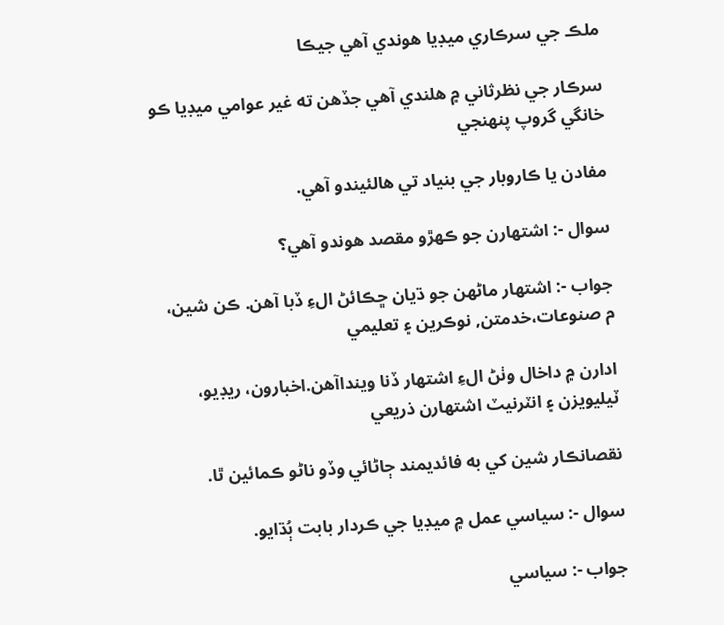ملڪ جي سرڪاري ميڊيا ھوندي آھي جيڪا

سرڪار جي نظرثاني ۾ ھلندي آھي جڏھن ته غير عوامي ميڊيا ڪو خانگي گروپ پنهنجي

مفادن يا ڪاروبار جي بنياد تي ھالئيندو آھي.

سوال -: اشتهارن جو ڪهڙو مقصد ھوندو آھي؟

جواب -: اشتهار ماڻهن جو ڌيان ڇڪائڻ الءِ ڏبا آھن. ڪن شين، م صنوعات،خدمتن, نوڪرين ۽ تعليمي

ادارن ۾ داخال وٺڻ الءِ اشتهار ڏنا وينداآھن.اخبارون، ريڊيو، ٽيليويزن ۽ انٽرنيٽ اشتهارن ذريعي

نقصانڪار شين کي به فائديمند ڄاڻائي وڏو ناڻو ڪمائين ٿا.

سوال -: سياسي عمل ۾ ميڊيا جي ڪردار بابت ٻُڌايو.

جواب -: سياسي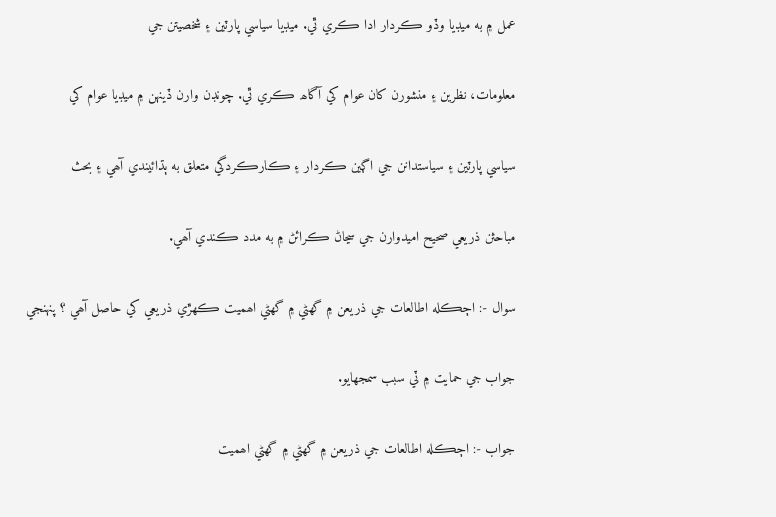عمل ۾ به ميڊيا وڏو ڪردار ادا ڪري ٿي. ميڊيا سياسي پارٽين ۽ شخصيتن جي

معلومات، نظرين ۽ منشورن کان عوام کي آگاھ ڪري ٿي. چونڊن وارن ڏينهن ۾ ميڊيا عوام کي

سياسي پارٽين ۽ سياستدانن جي اڳين ڪردار ۽ ڪارڪردگي متعلق به ٻڌائيندي آھي ۽ بحث

مباحثن ذريعي صحيح اميدوارن جي سڃاڻ ڪرائڻ ۾ به مدد ڪندي آھي.

سوال -: اڄڪله اطالعات جي ذريعن ۾ گهڻي ۾ گهڻي اھميت ڪهڙي ذريعي کي حاصل آھي ؟ پنهنجي

جواب جي حمايت ۾ ٽي سبب سمجهايو.

جواب -: اڄڪله اطالعات جي ذريعن ۾ گهڻي ۾ گهڻي اھميت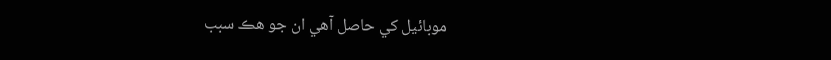موبائيل کي حاصل آھي ان جو ھڪ سبب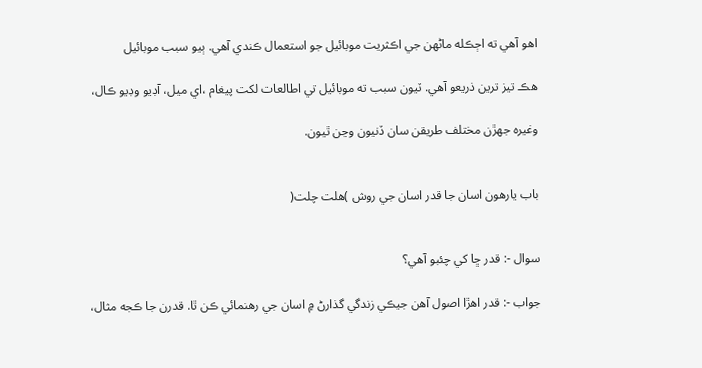اھو آھي ته اڄڪله ماڻهن جي اڪثريت موبائيل جو استعمال ڪندي آھي. ٻيو سبب موبائيل

ھڪ تيز ترين ذريعو آھي. ٽيون سبب ته موبائيل تي اطالعات لکت پيغام ،اي ميل، آڊيو وڊيو ڪال،

وغيره جهڙن مختلف طريقن سان ڏنيون وڃن ٿيون.


باب يارهون اسان جا قدر اسان جي روش )هلت چلت(


سوال -: قدر ڇا کي چئبو آھي؟

جواب -: قدر اھڙا اصول آھن جيڪي زندگي گذارڻ ۾ اسان جي رھنمائي ڪن ٿا. قدرن جا ڪجه مثال،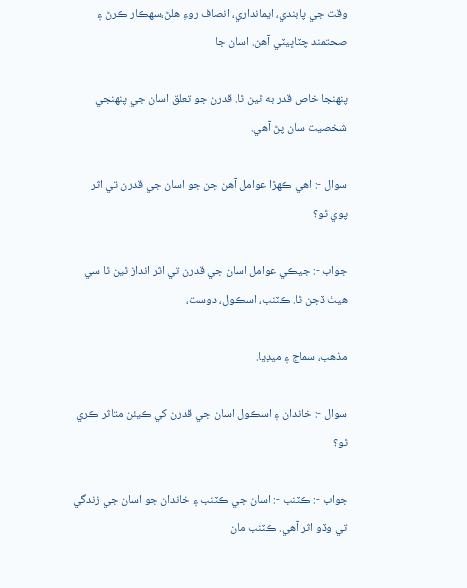وقت جي پابندي، ايمانداري، انصاف روءِ ھلڻ،سهڪار ڪرڻ ۽ صحتمند چٽاڀيٽي آھن. اسان جا

پنهنجا خاص قدر به ٿين ٿا. قدرن جو تعلق اسان جي پنهنجي شخصيت سان پڻ آھي.

سوال -: اھي ڪهڙا عوامل آھن جن جو اسان جي قدرن تي اثر پوي ٿو؟

جواب -: جيڪي عوامل اسان جي قدرن تي اثر انداز ٿين ٿا سي ھيٺ ڏجن ٿا. ڪٽنب، اسڪول، دوست،

مذھب، سماج ۽ ميڊيا.

سوال -: خاندان ۽ اسڪول اسان جي قدرن کي ڪيئن متاثر ڪري ٿو؟

جواب -: ڪٽنب -: اسان جي ڪٽنب ۽ خاندان جو اسان جي زندگي تي وڏو اثر آھي. ڪٽنب مان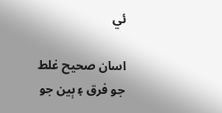ئي

اسان صحيح غلط جو فرق ۽ ٻين جو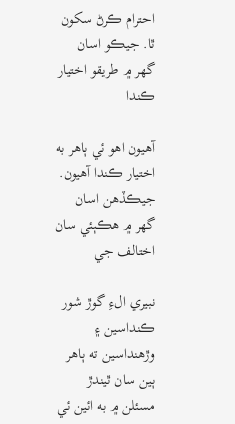احترام ڪرڻ سکون ٿا. جيڪو اسان گهر ۾ طريقو اختيار ڪندا

آھيون اھو ئي ٻاھر به اختيار ڪندا آھيون. جيڪڏھن اسان گهر ۾ ھڪٻئي سان اختالف جي

نبيري الءِ گوڙ شور ڪنداسين ۽ وڙھنداسين ته ٻاھر ٻين سان ٿيندڙ مسئلن ۾ به ائين ئي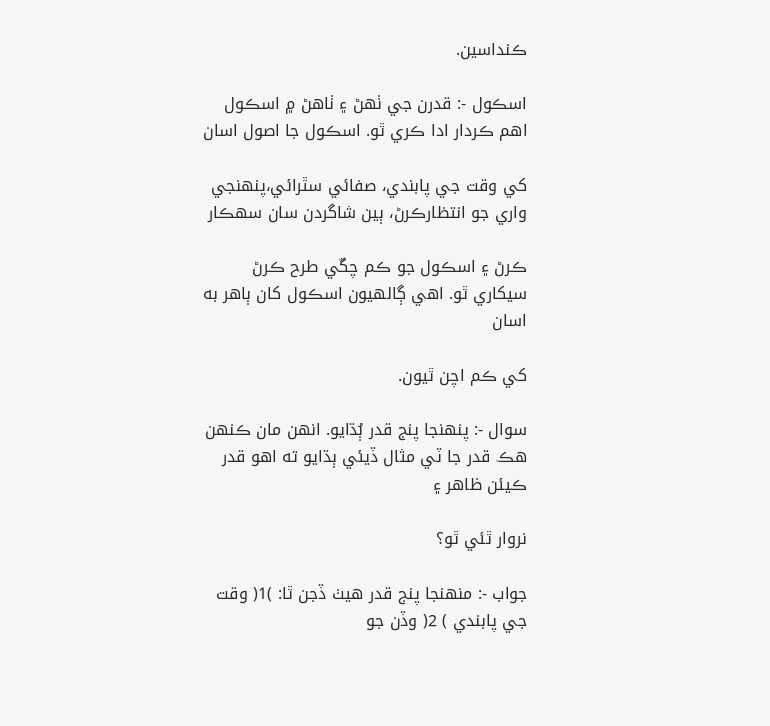ڪنداسين.

اسڪول -: قدرن جي ٺهڻ ۽ ٺاھڻ ۾ اسڪول اھم ڪردار ادا ڪري ٿو. اسڪول جا اصول اسان

کي وقت جي پابندي، صفائي سٿرائي،پنهنجي واري جو انتظارڪرڻ، ٻين شاگردن سان سهڪار

ڪرڻ ۽ اسڪول جو ڪم چڱي طرح ڪرڻ سيکاري ٿو. اھي ڳالهيون اسڪول کان ٻاھر به اسان

کي ڪم اچن ٿيون.

سوال -: پنهنجا پنج قدر ٻُڌايو. انهن مان ڪنهن ھڪ قدر جا ٽي مثال ڏيئي ٻڌايو ته اھو قدر ڪيئن ظاھر ۽

نروار ٿئي ٿو؟

جواب -: منهنجا پنج قدر ھيٺ ڏجن ٿا: )1( وقت جي پابندي ) 2( وڏن جو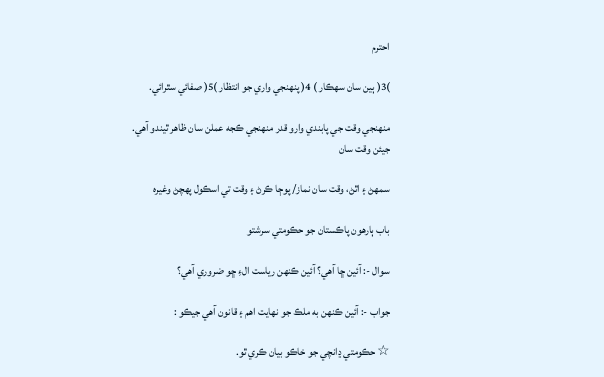احترم

)3( ٻين سان سهڪار ) 4( پنهنجي واري جو انتظار )5( صفائي سٿرائي.

منهنجي وقت جي پابندي وارو قدر منهنجي ڪجه عملن سان ظاھر ٿيندو آھي. جيئن وقت سان

سمهڻ ۽ اٿڻ، وقت سان نماز/ پوڄا ڪرڻ ۽ وقت تي اسڪول پهچڻ وغيره

باب ٻارهون پاڪستان جو حڪومتي سرشتو

سوال -: آئين ڇا آھي؟ آئين ڪنهن رياست الءِ ڇو ضروري آھي؟

جواب -: آئين ڪنهن به ملڪ جو نهايت اھم ۽ قانون آھي جيڪو :

☆ حڪومتي ڍانچي جو خاڪو بيان ڪري ٿو.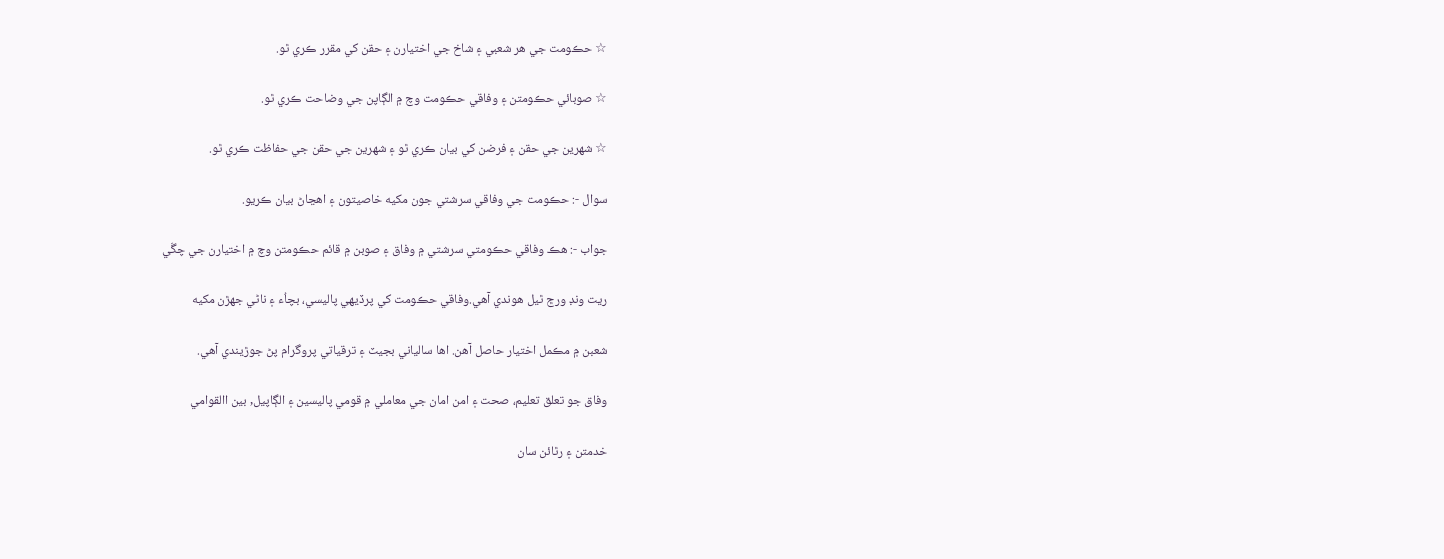☆ حڪومت جي ھر شعبي ۽ شاخ جي اختيارن ۽ حقن کي مقرر ڪري ٿو.

☆ صوبائي حڪومتن ۽ وفاقي حڪومت وچ ۾ الڳاپن جي وضاحت ڪري ٿو.

☆ شهرين جي حقن ۽ فرضن کي بيان ڪري ٿو ۽ شهرين جي حقن جي حفاظت ڪري ٿو.

سوال -: حڪومت جي وفاقي سرشتي جون مکيه خاصيتون ۽ اھڃاڻ بيان ڪريو.

جواب -: ھڪ وفاقي حڪومتي سرشتي ۾ وفاق ۽ صوبن ۾ قائم حڪومتن وچ ۾ اختيارن جي چڱي

ريت ونڊ ورڇ ٿيل ھوندي آھي.وفاقي حڪومت کي پرڏيهي پاليسي، بچاُء ۽ ناڻي جهڙن مکيه

شعبن ۾ مڪمل اختيار حاصل آھن. اھا سالياني بجيٽ ۽ ترقياتي پروگرام پڻ جوڙيندي آھي.

وفاق جو تعلق تعليم، صحت ۽ امن امان جي معاملي ۾ قومي پاليسين ۽ الڳاپيل, بين االقوامي

خدمتن ۽ رٿائن سان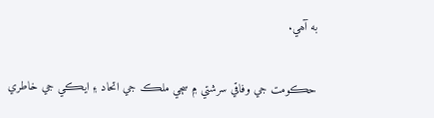به آھي.

حڪومت جي وفاقي سرشتي ۾ سڄي ملڪ جي اتحاد ۽ ايڪي جي خاطري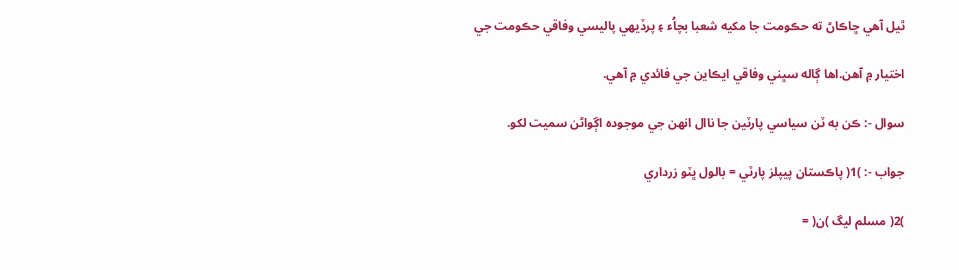ٿيل آھي ڇاڪاڻ ته حڪومت جا مکيه شعبا بچاُء ۽ پرڏيهي پاليسي وفاقي حڪومت جي

اختيار ۾ آھن.اھا ڳاله سڀني وفاقي ايڪاين جي فائدي ۾ آھي.

سوال -: ڪن به ٽن سياسي پارٽين جا ناال انهن جي موجوده اڳواڻن سميت لکو.

جواب -: )1( پاڪستان پيپلز پارٽي = بالول ڀٽو زرداري

)2( مسلم ليگ )ن( =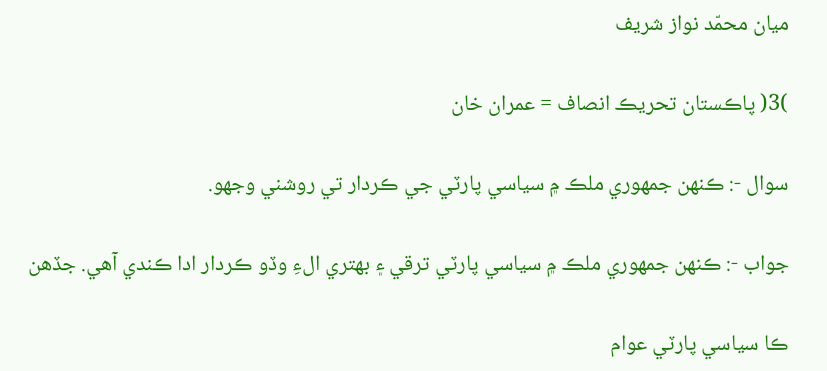ميان محمّد نواز شريف

)3( پاڪستان تحريڪ انصاف = عمران خان

سوال -: ڪنهن جمهوري ملڪ ۾ سياسي پارٽي جي ڪردار تي روشني وجهو.

جواب -: ڪنهن جمهوري ملڪ ۾ سياسي پارٽي ترقي ۽ بهتري الءِ وڏو ڪردار ادا ڪندي آھي. جڏھن

ڪا سياسي پارٽي عوام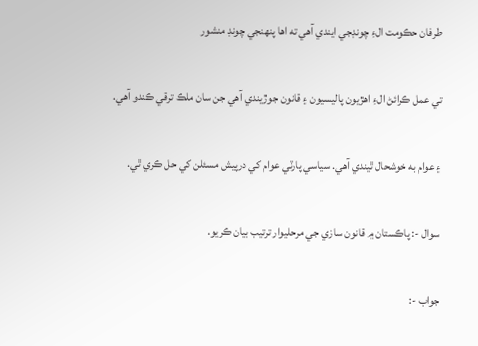طرفان حڪومت الءِ چونڊجي ايندي آھي ته اھا پنهنجي چونڊ منشور

تي عمل ڪرائڻ الءِ اھڙيون پاليسيون ۽ قانون جوڙيندي آھي جن سان ملڪ ترقي ڪندو آھي.

۽ عوام به خوشحال ٿيندي آھي. سياسي پارٽي عوام کي درپيش مسئلن کي حل ڪري ٿي.

سوال -: پاڪستان ۾ قانون سازي جي مرحليوار ترتيب بيان ڪريو.

جواب -: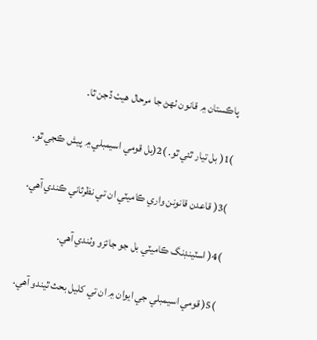پاڪستان ۾ قانون ٺهڻ جا مرحال ھيٺ ڏجن ٿا.

)1( بل تيار ٿئي ٿو. )2(بل قومي اسيمبلي ۾ پيش ڪجي ٿو.

)3( قاعدن قانونن واري ڪاميٽي ان تي نظرثاني ڪندي آھي.

)4( اسٽينڊنگ ڪاميٽي بل جو جائزو وٺندي آھي.

)5( قومي اسيمبلي جي ايوان ۾ ان تي کليل بحث ٿيندو آھي.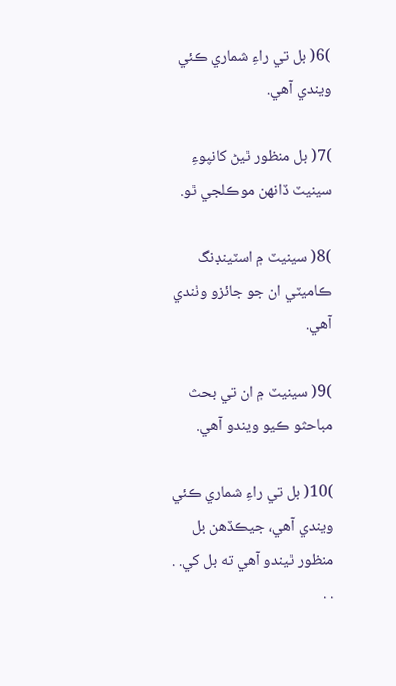)6( بل تي راءِ شماري ڪئي ويندي آھي.

)7( بل منظور ٿيڻ کانپوءِ سينيٽ ڏانهن موڪلجي ٿو.

)8( سينيٽ ۾ اسٽينڊنگ ڪاميٽي ان جو جائزو وٺندي آھي.

)9( سينيٽ ۾ ان تي بحث مباحثو ڪيو ويندو آھي.

)10( بل تي راءِ شماري ڪئي ويندي آھي، جيڪڏھن بل منظور ٿيندو آھي ته بل کي. . . .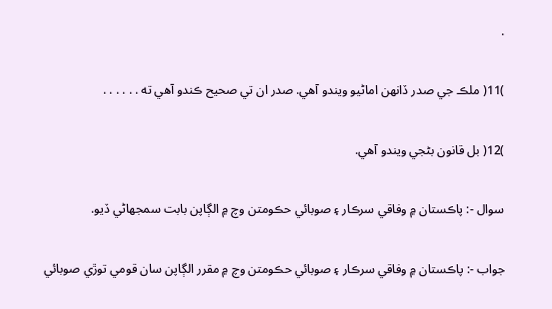.

)11( ملڪ جي صدر ڏانهن اماڻيو ويندو آھي. صدر ان تي صحيح ڪندو آھي ته . . . . . .

)12( بل قانون بڻجي ويندو آھي.

سوال -: پاڪستان ۾ وفاقي سرڪار ۽ صوبائي حڪومتن وچ ۾ الڳاپن بابت سمجهاڻي ڏيو.

جواب -: پاڪستان ۾ وفاقي سرڪار ۽ صوبائي حڪومتن وچ ۾ مقرر الڳاپن سان قومي توڙي صوبائي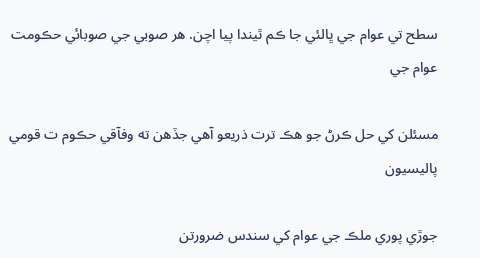سطح تي عوام جي ڀالئي جا ڪم ٿيندا پيا اچن. ھر صوبي جي صوبائي حڪومت عوام جي

مسئلن کي حل ڪرڻ جو ھڪ ترت ذريعو آھي جڏھن ته وفآقي حڪوم ت قومي پاليسيون

جوڙي پوري ملڪ جي عوام کي سندس ضرورتن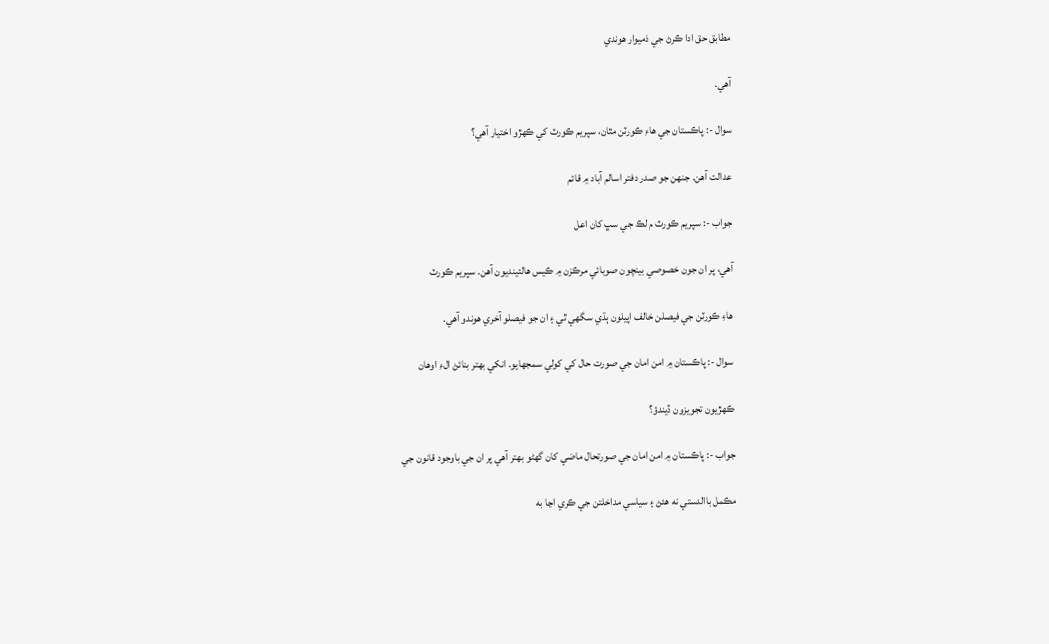مطابق حق ادا ڪرڻ جي ذميوار ھوندي

آھي.

سوال -: پاڪستان جي ھاءِ ڪورٽن مٿان، سپريم ڪورٽ کي ڪهڙو اختيار آھي؟

عدالت آھن. جنهن جو صدر دفتر اسالم آباد ۾ قائم

جواب -: سپريم ڪورٽ م لڪ جي سڀ کان اعل

آھي، پر ان جون خصوصي بينچون صوبائي مرڪزن ۾ ڪيس ھالئينديون آھن. سپريم ڪورٽ

ھاءِ ڪورٽن جي فيصلن خالف اپيلون ٻڌي سگهي ٿي ۽ ان جو فيصلو آخري ھوندو آھي.

سوال -: پاڪستان ۾ امن امان جي صورت حال کي کولي سمجهايو. انکي بهتر بنائڻ الءِ اوھان

ڪهڙيون تجويزون ڏيندؤ؟

جواب -: پاڪستان ۾ امن امان جي صورتحال ماضي کان گهڻو بهتر آھي پر ان جي باوجود قانون جي

مڪمل باالدستي نه ھئڻ ۽ سياسي مداخلتن جي ڪري اڃا به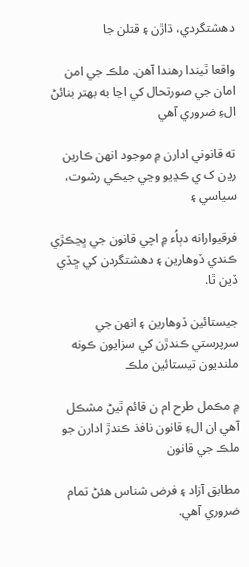دھشتگردي، ڌاڙن ۽ قتلن جا

واقعا ٿيندا رھندا آھن. ملڪ جي امن امان جي صورتحال کي اڃا به بهتر بنائڻ الءِ ضروري آھي

ته قانوني ادارن ۾ موجود انهن ڪارين رڍن ک ي ڪڍيو وڃي جيڪي رشوت، سياسي ۽

فرقيوارانه دٻاُء ۾ اچي قانون جي ڀڃڪڙي ڪندي ڏوھارين ۽ دھشتگردن کي ڇڏي ڏين ٿا.

جيستائين ڏوھارين ۽ انهن جي سرپرستي ڪندڙن کي سزايون ڪونه ملنديون تيستائين ملڪ

۾ مڪمل طرح ام ن قائم ٿيڻ مشڪل آھي ان الءِ قانون نافذ ڪندڙ ادارن جو ملڪ جي قانون

مطابق آزاد ۽ فرض شناس ھئڻ تمام ضروري آھي.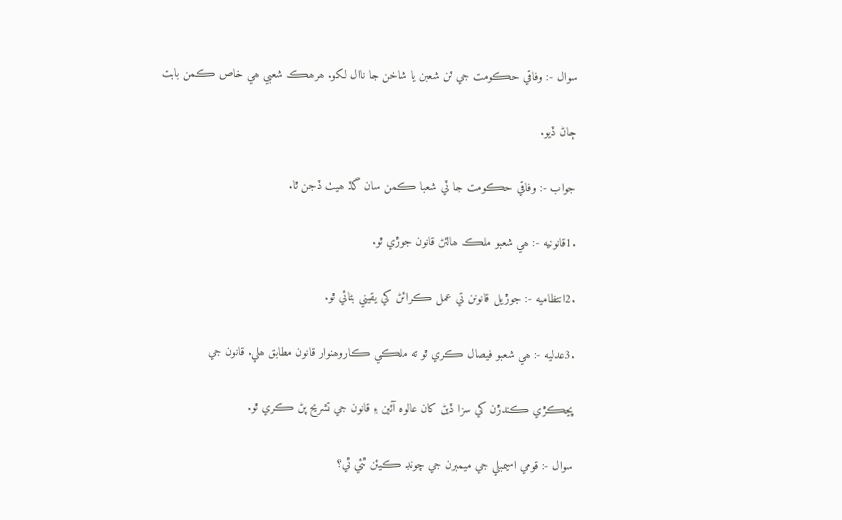سوال -: وفاقي حڪومت جي ٽن شعبن يا شاخن جا ناال لکو. ھرھڪ شعبي ھي خاص ڪمن بابت

ڄاڻ ڏيو.

جواب -: وفاقي حڪومت جا ٽي شعبا ڪمن سان گڏ ھيٺ ڏجن ٿا.

.1قانونيه -: ھي شعبو ملڪ ھالئڻ قانون جوڙي ٿو.

.2انتظاميه -: جوڙيل قانونن تي عمل ڪرائڻ کي يقيني بڻائي ٿو.

.3عدليه -: ھي شعبو فيصال ڪري ٿو ته ملڪي ڪاروھنوار قانون مطابق ھلي. قانون جي

ڀڃڪڙي ڪندڙن کي سزا ڏيڻ کان عالوه آئين ۽ قانون جي تشريح پڻ ڪري ٿو.

سوال -: قومي اسيمبلي جي ميمبرن جي چونڊ ڪيئن ٿئي ٿي؟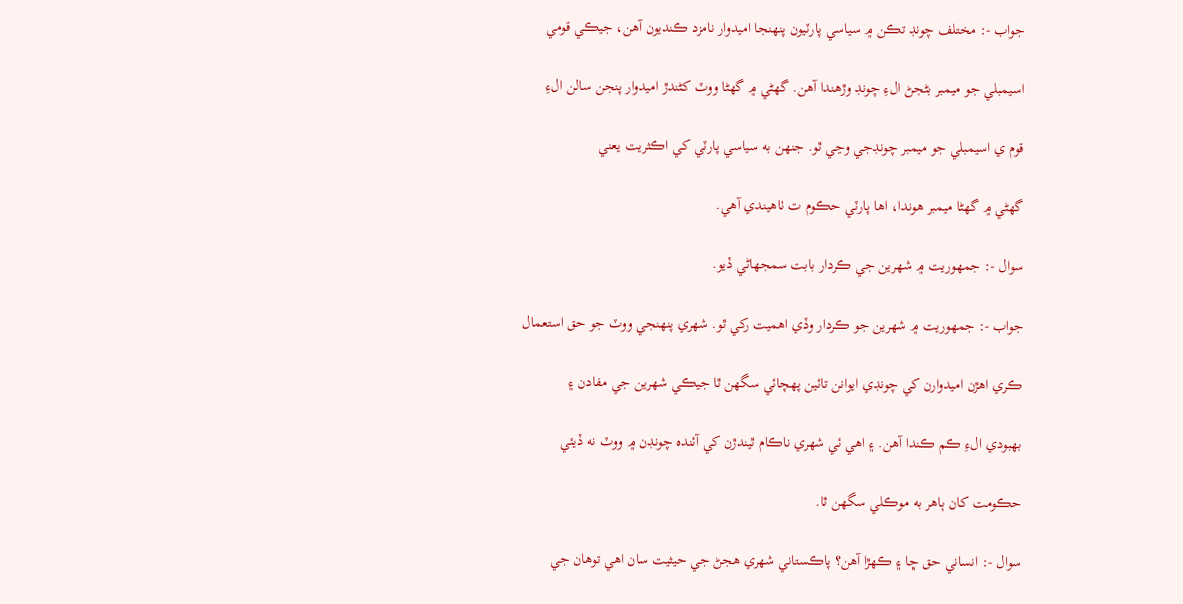جواب -: مختلف چونڊ تڪن ۾ سياسي پارٽيون پنهنجا اميدوار نامزد ڪنديون آھن، جيڪي قومي

اسيمبلي جو ميمبر بڻجڻ الءِ چونڊ وڙھندا آھن. گهڻي ۾ گهڻا ووٽ کڻندڙ اميدوار پنجن سالن الءِ

قوم ي اسيمبلي جو ميمبر چونڊجي وڃي ٿو. جنهن به سياسي پارٽي کي اڪثريت يعني

گهڻي ۾ گهڻا ميمبر ھوندا، اھا پارٽي حڪوم ت ٺاھيندي آھي.

سوال -: جمهوريت ۾ شهرين جي ڪردار بابت سمجهاڻي ڏيو.

جواب -: جمهوريت ۾ شهرين جو ڪردار وڏي اھميت رکي ٿو. شهري پنهنجي ووٽ جو حق استعمال

ڪري اھڙن اميدوارن کي چونڊي ايوانن تائين پهچائي سگهن ٿا جيڪي شهرين جي مفادن ۽

بهبودي الءِ ڪم ڪندا آھن. ۽ اھي ئي شهري ناڪام ٿيندڙن کي آئنده چونڊن ۾ ووٽ نه ڏيئي

حڪومت کان ٻاھر به موڪلي سگهن ٿا.

سوال -: انساني حق ڇا ۽ ڪهڙا آھن؟ پاڪستاني شهري ھجڻ جي حيثيت سان اھي توھان جي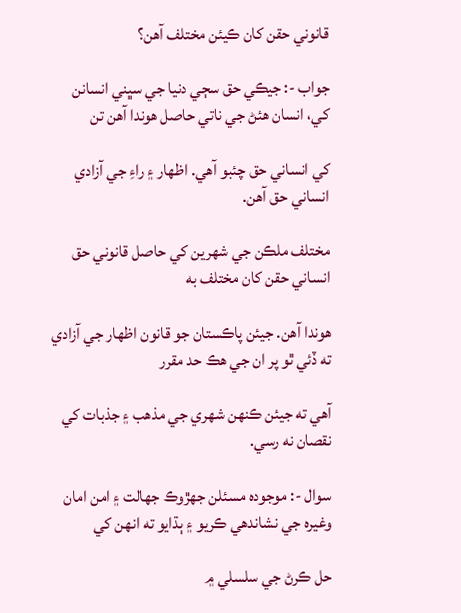قانوني حقن کان ڪيئن مختلف آھن؟

جواب -: جيڪي حق سڄي دنيا جي سڀني انسانن کي، انسان ھئڻ جي ناتي حاصل ھوندا آھن تن

کي انساني حق چئبو آھي. اظهار ۽ راءِ جي آزادي انساني حق آھن.

مختلف ملڪن جي شهرين کي حاصل قانوني حق انساني حقن کان مختلف به

ھوندا آھن. جيئن پاڪستان جو قانون اظهار جي آزادي ته ڏئي ٿو پر ان جي ھڪ حد مقرر

آھي ته جيئن ڪنهن شهري جي مذھب ۽ جذبات کي نقصان نه رسي.

سوال -: موجوده مسئلن جهڙوڪ جهالت ۽ امن امان وغيره جي نشاندھي ڪريو ۽ ٻڌايو ته انهن کي

حل ڪرڻ جي سلسلي ۾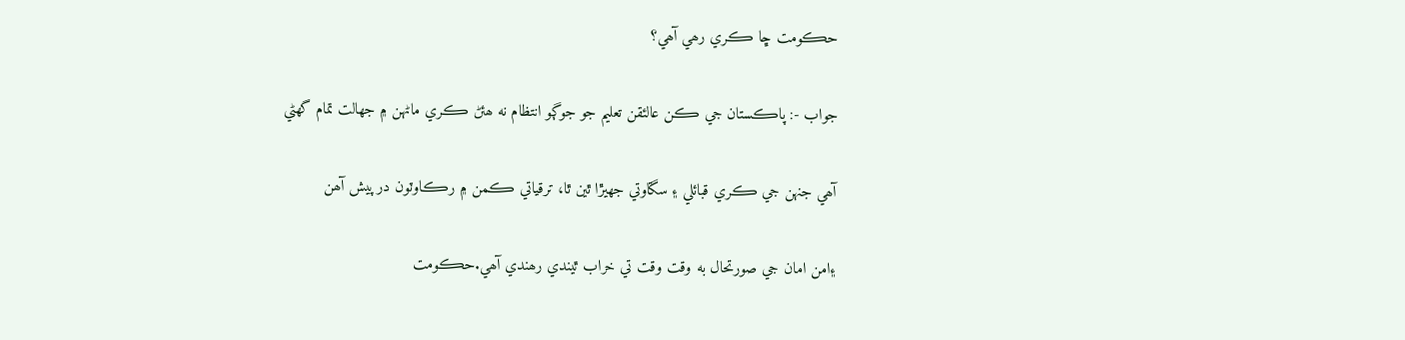حڪومت ڇا ڪري رھي آھي؟

جواب -: پاڪستان جي ڪن عالئقن تعليم جو جوڳو انتظام نه ھئڻ ڪري ماڻهن ۾ جهالت تمام گهڻي

آھي جنهن جي ڪري قبائلي ۽ سڱاوتي جهيڙا ٿين ٿا، ترقياتي ڪمن ۾ رڪاوٽون درپيش آھن

۽امن امان جي صورتحال به وقت وقت تي خراب ٿيندي رھندي آھي.حڪومت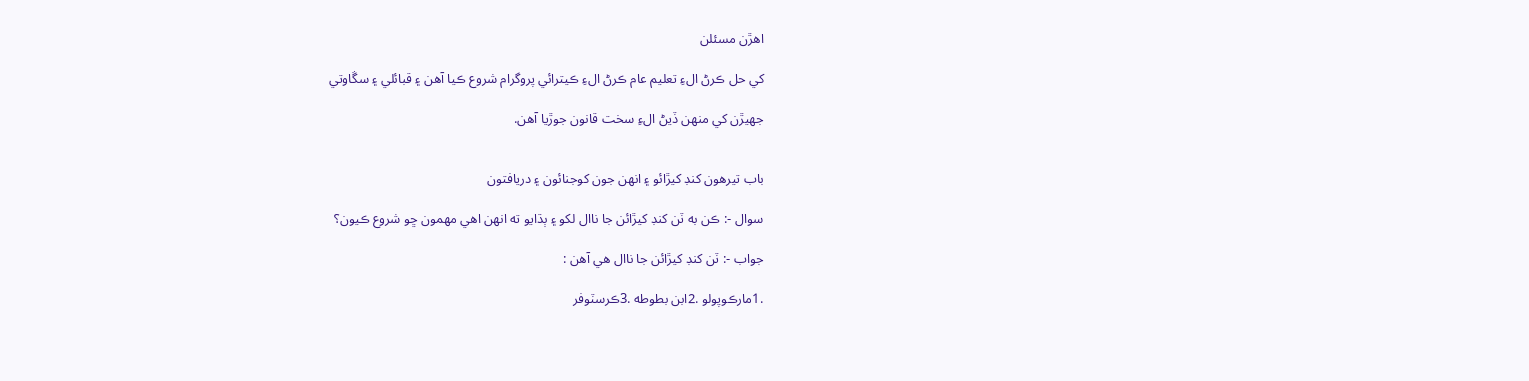اھڙن مسئلن

کي حل ڪرڻ الءِ تعليم عام ڪرڻ الءِ ڪيترائي پروگرام شروع ڪيا آھن ۽ قبائلي ۽ سڱاوتي

جهيڙن کي منهن ڏيڻ الءِ سخت قانون جوڙيا آھن.


باب تيرهون کنڊ کيڙائو ۽ انهن جون کوجنائون ۽ دريافتون

سوال -: ڪن به ٽن کنڊ کيڙائن جا ناال لکو ۽ ٻڌايو ته انهن اھي مهمون ڇو شروع ڪيون؟

جواب -: ٽن کنڊ کيڙائن جا ناال ھي آھن :

.1مارڪوپولو .2ابن بطوطه .3ڪرسٽوفر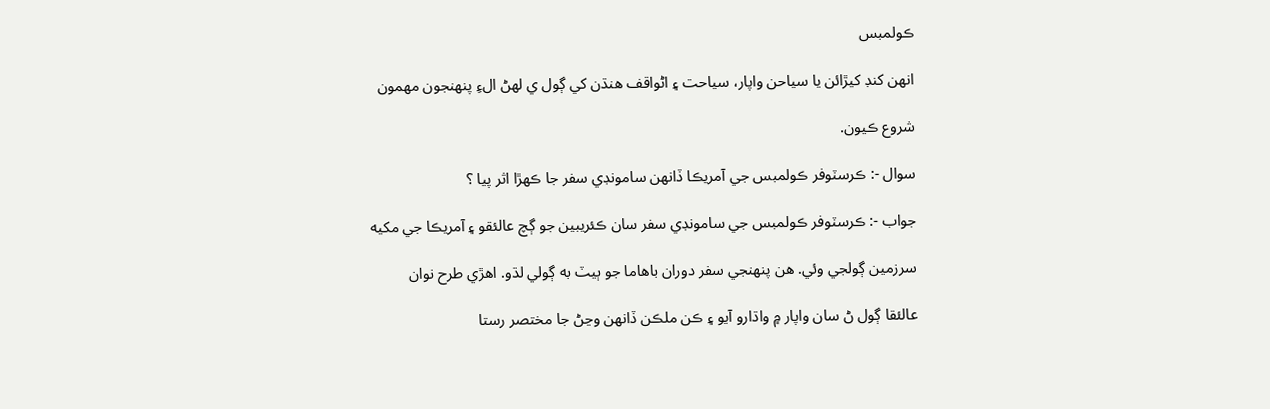ڪولمبس

انهن کنڊ کيڙائن يا سياحن واپار، سياحت ۽ اڻواقف ھنڌن کي ڳول ي لهڻ الءِ پنهنجون مهمون

شروع ڪيون.

سوال -: ڪرسٽوفر ڪولمبس جي آمريڪا ڏانهن سامونڊي سفر جا ڪهڙا اثر پيا ؟

جواب -: ڪرسٽوفر ڪولمبس جي سامونڊي سفر سان ڪئريبين جو ڳچ عالئقو ۽ آمريڪا جي مکيه

سرزمين ڳولجي وئي. ھن پنهنجي سفر دوران باھاما جو ٻيٽ به ڳولي لڌو. اھڙي طرح نوان

عالئقا ڳول ڻ سان واپار ۾ واڌارو آيو ۽ ڪن ملڪن ڏانهن وڃڻ جا مختصر رستا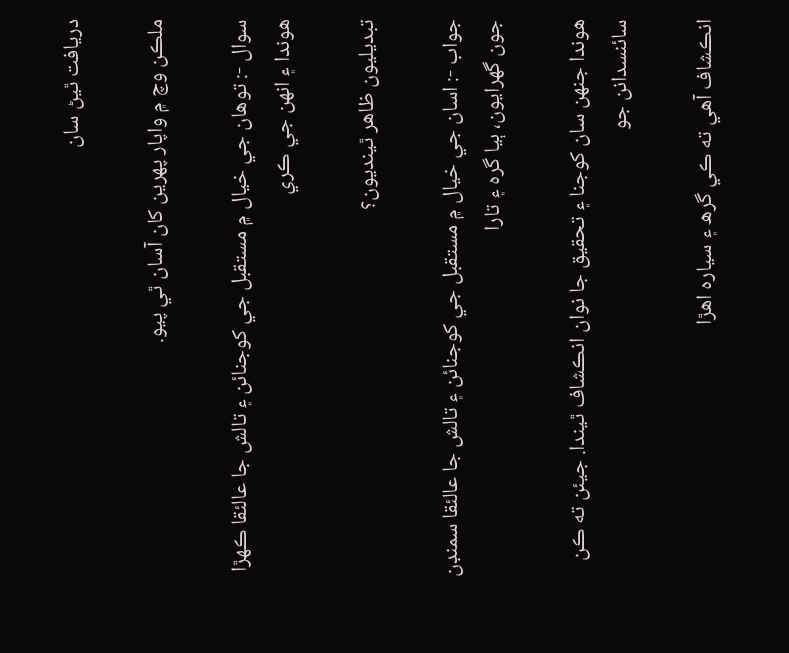دريافت ٿيڻ سان

ملڪن وچ ۾ واپار پهرين کان آسان ٿي پيو.

سوال -: توھان جي خيال ۾ مستقبل جي کوجنائن ۽ تالش جا عالئقا ڪهڙا ھوندا ۽ انهن جي ڪري

تبديليون ظاھر ٿينديون؟

جواب -: اسان جي خيال ۾ مستقبل جي کوجنائن ۽ تالش جا عالئقا سمنڊن جون گهرايون، ٻيا گره ۽ تارا

ھوندا جنهن سان کوجنا ۽ تحقيق جا نوان انڪشاف ٿيندا. جيئن ته ڪن سائنسدانن جو

انڪشاف آھي ته ڪي گرھ ۽ سياره اھڙا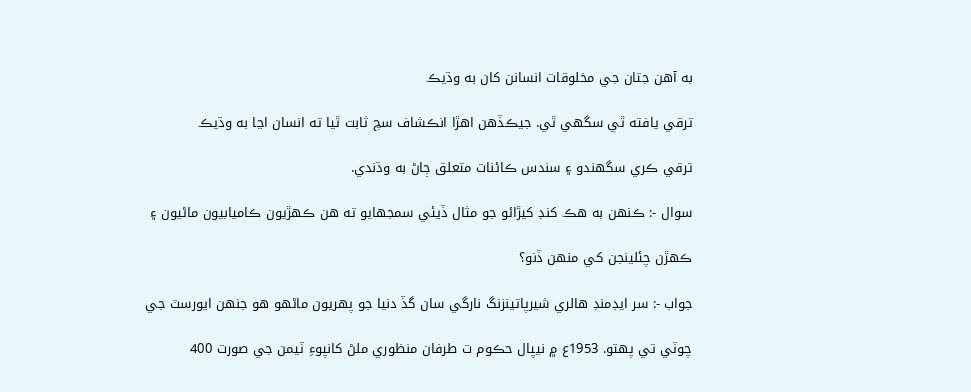به آھن جتان جي مخلوقات انسانن کان به وڌيڪ

ترقي يافته ٿي سگهي ٿي. جيڪڏھن اھڙا انڪشاف سچ ثابت ٿيا ته انسان اڃا به وڌيڪ

ترقي ڪري سگهندو ۽ سندس ڪائنات متعلق ڄاڻ به وڌندي.

سوال -: ڪنهن به ھڪ کنڊ کيڙائو جو مثال ڏيئي سمجهايو ته ھن ڪهڙيون ڪاميابيون ماڻيون ۽

ڪهڙن چئلينجن کي منهن ڏنو؟

جواب -: سر ايڊمنڊ ھالري شيرپاتينزنگ نارگي سان گڏ دنيا جو پهريون ماڻهو ھو جنهن ايورسٽ جي

چوٽي تي پهتو. 1953ع ۾ نيپال حڪوم ت طرفان منظوري ملڻ کانپوءِ ٽيمن جي صورت 400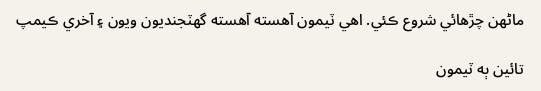ماڻهن چڙھائي شروع ڪئي. اھي ٽيمون آھسته آھسته گهٽجنديون ويون ۽ آخري ڪيمپ

تائين ٻه ٽيمون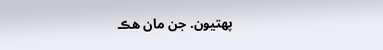پهتيون. جن مان ھڪ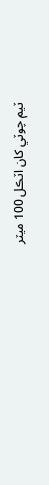ٽيم چوٽي کان اٽڪل 100 ميٽر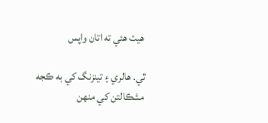ھيٺ ھئي ته اتان واپس

ٿي. ھالري ۽ تينزنگ کي به ڪجه مشڪالتن کي منهن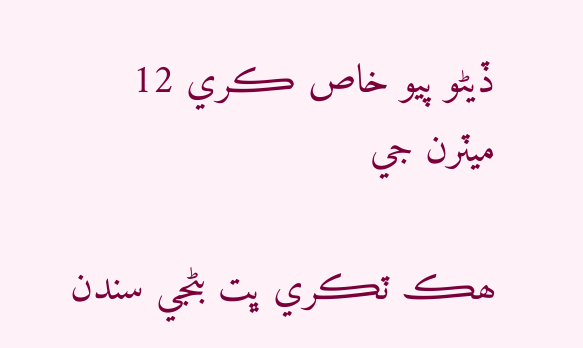ڏيڻو پيو خاص ڪري 12 ميٽرن جي

ھڪ ٽڪري ڀت بڻجي سندن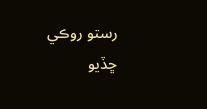رستو روڪي ڇڏيو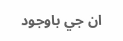ان جي باوجود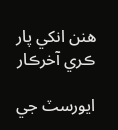ھنن انکي پار ڪري آخرڪار

ايورسٽ جي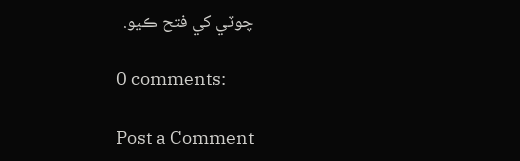چوٽي کي فتح ڪيو.

0 comments:

Post a Comment